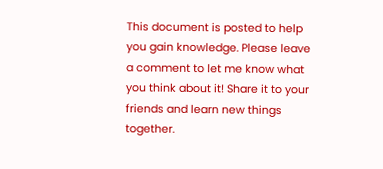This document is posted to help you gain knowledge. Please leave a comment to let me know what you think about it! Share it to your friends and learn new things together.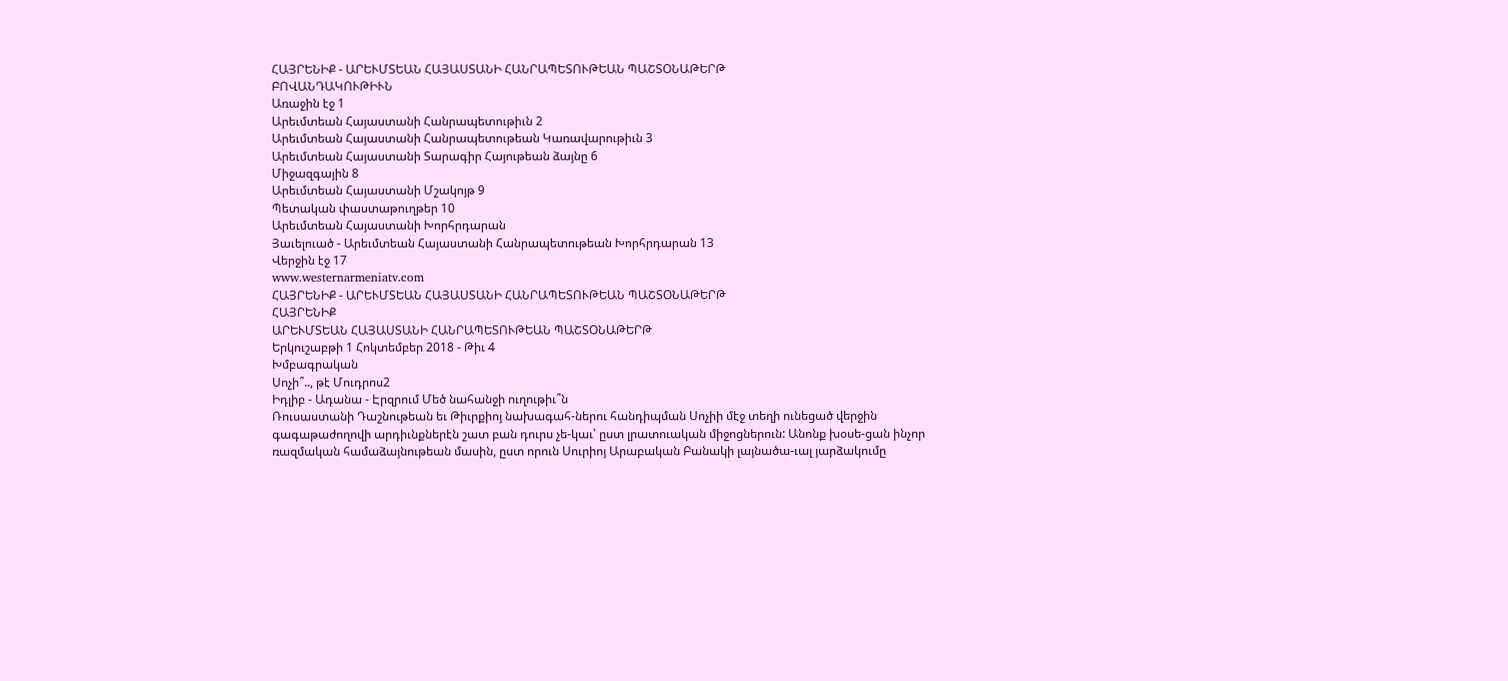ՀԱՅՐԵՆԻՔ - ԱՐԵՒՄՏԵԱՆ ՀԱՅԱՍՏԱՆԻ ՀԱՆՐԱՊԵՏՈՒԹԵԱՆ ՊԱՇՏՕՆԱԹԵՐԹ
ԲՈՎԱՆԴԱԿՈՒԹԻՒՆ
Առաջին էջ 1
Արեւմտեան Հայաստանի Հանրապետութիւն 2
Արեւմտեան Հայաստանի Հանրապետութեան Կառավարութիւն 3
Արեւմտեան Հայաստանի Տարագիր Հայութեան ձայնը 6
Միջազգային 8
Արեւմտեան Հայաստանի Մշակոյթ 9
Պետական փաստաթուղթեր 10
Արեւմտեան Հայաստանի Խորհրդարան
Յաւելուած - Արեւմտեան Հայաստանի Հանրապետութեան Խորհրդարան 13
Վերջին էջ 17
www.westernarmeniatv.com
ՀԱՅՐԵՆԻՔ - ԱՐԵՒՄՏԵԱՆ ՀԱՅԱՍՏԱՆԻ ՀԱՆՐԱՊԵՏՈՒԹԵԱՆ ՊԱՇՏՕՆԱԹԵՐԹ
ՀԱՅՐԵՆԻՔ
ԱՐԵՒՄՏԵԱՆ ՀԱՅԱՍՏԱՆԻ ՀԱՆՐԱՊԵՏՈՒԹԵԱՆ ՊԱՇՏՕՆԱԹԵՐԹ
Երկուշաբթի 1 Հոկտեմբեր 2018 - Թիւ 4
Խմբագրական
Սոչի՞.., թէ Մուդրոս2
Իդլիբ - Ադանա - Էրզրում Մեծ նահանջի ուղութիւ՞ն
Ռուսաստանի Դաշնութեան եւ Թիւրքիոյ նախագահ-ներու հանդիպման Սոչիի մէջ տեղի ունեցած վերջին գագաթաժողովի արդիւնքներէն շատ բան դուրս չե-կաւ՝ ըստ լրատուական միջոցներուն: Անոնք խօսե-ցան ինչոր ռազմական համաձայնութեան մասին, ըստ որուն Սուրիոյ Արաբական Բանակի լայնածա-ւալ յարձակումը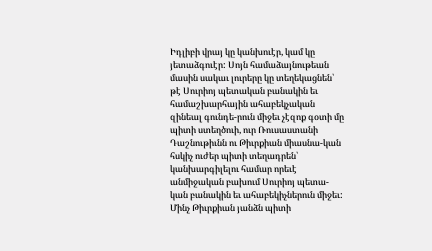Իդլիբի վրայ կը կանխուէր, կամ կը յետաձգուէր: Սոյն համաձայնութեան մասին սակաւ լուրերը կը տեղեկացնեն՝ թէ Սուրիոյ պետական բանակին եւ համաշխարհային ահաբեկչական զինեալ գունդե-րուն միջեւ չէզոք գօտի մը պիտի ստեղծուի, ուր Ռուսաստանի Դաշնութիւնն ու Թիւրքիան միասնա-կան հսկիչ ուժեր պիտի տեղադրեն՝ կանխարգիլելու համար որեւէ անմիջական բախում Սուրիոյ պետա-կան բանակին եւ ահաբեկիչներուն միջեւ: Մինչ Թիւրքիան յանձն պիտի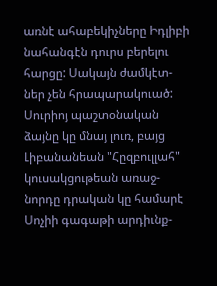առնէ ահաբեկիչները Իդլիբի նահանգէն դուրս բերելու հարցը: Սակայն ժամկէտ-ներ չեն հրապարակուած: Սուրիոյ պաշտօնական ձայնը կը մնայ լուռ, բայց Լիբանանեան "Հըզբուլլահ" կուսակցութեան առաջ-նորդը դրական կը համարէ Սոչիի գագաթի արդիւնք-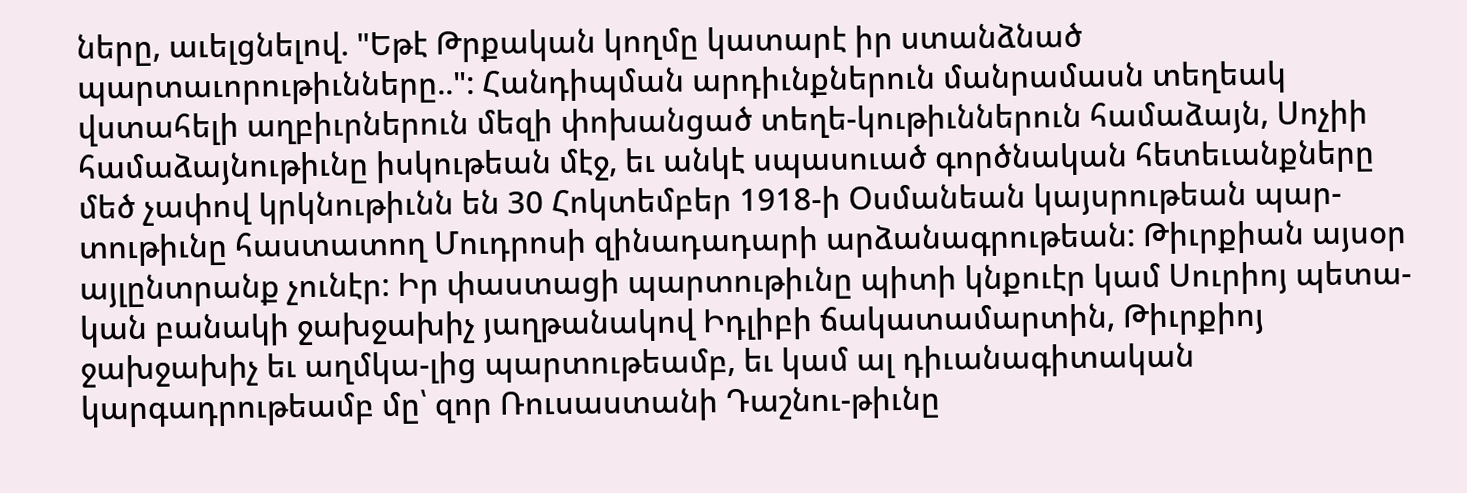ները, աւելցնելով. "Եթէ Թրքական կողմը կատարէ իր ստանձնած պարտաւորութիւնները..": Հանդիպման արդիւնքներուն մանրամասն տեղեակ վստահելի աղբիւրներուն մեզի փոխանցած տեղե-կութիւններուն համաձայն, Սոչիի համաձայնութիւնը իսկութեան մէջ, եւ անկէ սպասուած գործնական հետեւանքները մեծ չափով կրկնութիւնն են 30 Հոկտեմբեր 1918-ի Օսմանեան կայսրութեան պար-տութիւնը հաստատող Մուդրոսի զինադադարի արձանագրութեան: Թիւրքիան այսօր այլընտրանք չունէր: Իր փաստացի պարտութիւնը պիտի կնքուէր կամ Սուրիոյ պետա-կան բանակի ջախջախիչ յաղթանակով Իդլիբի ճակատամարտին, Թիւրքիոյ ջախջախիչ եւ աղմկա-լից պարտութեամբ, եւ կամ ալ դիւանագիտական կարգադրութեամբ մը՝ զոր Ռուսաստանի Դաշնու-թիւնը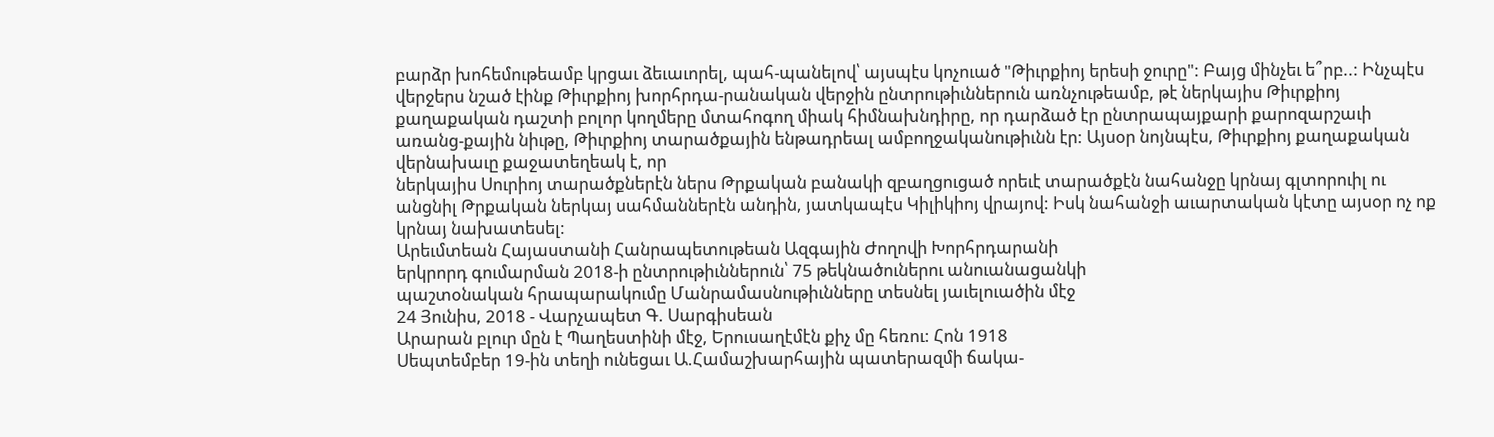բարձր խոհեմութեամբ կրցաւ ձեւաւորել, պահ-պանելով՝ այսպէս կոչուած "Թիւրքիոյ երեսի ջուրը": Բայց մինչեւ ե՞րբ..: Ինչպէս վերջերս նշած էինք Թիւրքիոյ խորհրդա-րանական վերջին ընտրութիւններուն առնչութեամբ, թէ ներկայիս Թիւրքիոյ քաղաքական դաշտի բոլոր կողմերը մտահոգող միակ հիմնախնդիրը, որ դարձած էր ընտրապայքարի քարոզարշաւի առանց-քային նիւթը, Թիւրքիոյ տարածքային ենթադրեալ ամբողջականութիւնն էր: Այսօր նոյնպէս, Թիւրքիոյ քաղաքական վերնախաւը քաջատեղեակ է, որ
ներկայիս Սուրիոյ տարածքներէն ներս Թրքական բանակի զբաղցուցած որեւէ տարածքէն նահանջը կրնայ գլտորուիլ ու անցնիլ Թրքական ներկայ սահմաններէն անդին, յատկապէս Կիլիկիոյ վրայով: Իսկ նահանջի աւարտական կէտը այսօր ոչ ոք կրնայ նախատեսել:
Արեւմտեան Հայաստանի Հանրապետութեան Ազգային Ժողովի Խորհրդարանի
երկրորդ գումարման 2018-ի ընտրութիւններուն՝ 75 թեկնածուներու անուանացանկի
պաշտօնական հրապարակումը Մանրամասնութիւնները տեսնել յաւելուածին մէջ
24 Յունիս, 2018 - Վարչապետ Գ. Սարգիսեան
Արարան բլուր մըն է Պաղեստինի մէջ, Երուսաղէմէն քիչ մը հեռու: Հոն 1918
Սեպտեմբեր 19-ին տեղի ունեցաւ Ա.Համաշխարհային պատերազմի ճակա-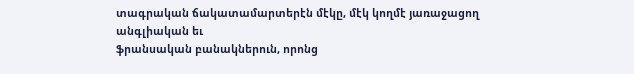տագրական ճակատամարտերէն մէկը, մէկ կողմէ յառաջացող անգլիական եւ
ֆրանսական բանակներուն, որոնց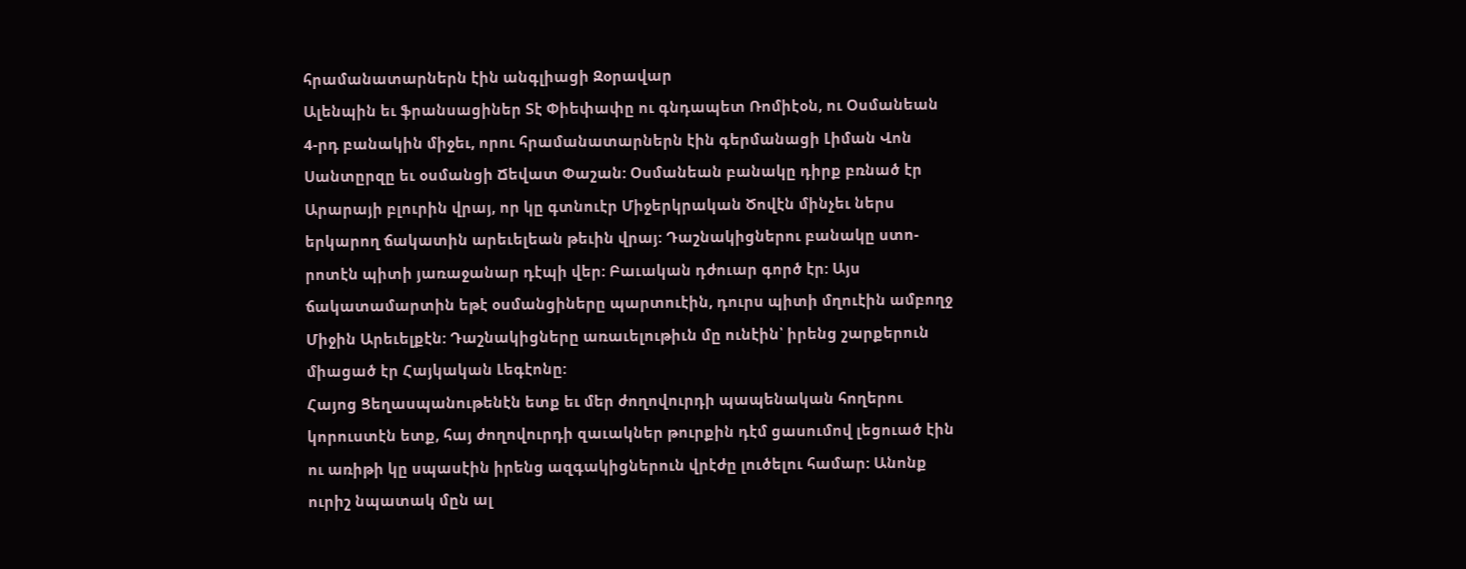հրամանատարներն էին անգլիացի Զօրավար
Ալենպին եւ ֆրանսացիներ Տէ Փիեփափը ու գնդապետ Ռոմիէօն, ու Օսմանեան
4-րդ բանակին միջեւ, որու հրամանատարներն էին գերմանացի Լիման Վոն
Սանտըրզը եւ օսմանցի Ճեվատ Փաշան: Օսմանեան բանակը դիրք բռնած էր
Արարայի բլուրին վրայ, որ կը գտնուէր Միջերկրական Ծովէն մինչեւ ներս
երկարող ճակատին արեւելեան թեւին վրայ: Դաշնակիցներու բանակը ստո-
րոտէն պիտի յառաջանար դէպի վեր: Բաւական դժուար գործ էր: Այս
ճակատամարտին եթէ օսմանցիները պարտուէին, դուրս պիտի մղուէին ամբողջ
Միջին Արեւելքէն: Դաշնակիցները առաւելութիւն մը ունէին՝ իրենց շարքերուն
միացած էր Հայկական Լեգէոնը:
Հայոց Ցեղասպանութենէն ետք եւ մեր ժողովուրդի պապենական հողերու
կորուստէն ետք, հայ ժողովուրդի զաւակներ թուրքին դէմ ցասումով լեցուած էին
ու առիթի կը սպասէին իրենց ազգակիցներուն վրէժը լուծելու համար: Անոնք
ուրիշ նպատակ մըն ալ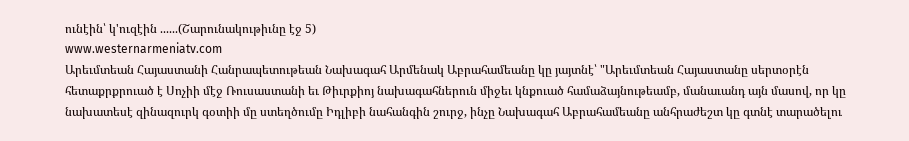ունէին՝ կ'ուզէին ......(Շարունակութիւնը էջ 5)
www.westernarmeniatv.com
Արեւմտեան Հայաստանի Հանրապետութեան Նախագահ Արմենակ Աբրահամեանը կը յայտնէ՝ "Արեւմտեան Հայաստանը սերտօրէն հետաքրքրուած է Սոչիի մէջ Ռուսաստանի եւ Թիւրքիոյ նախագահներուն միջեւ կնքուած համաձայնութեամբ, մանաւանդ այն մասով, որ կը նախատեսէ զինազուրկ գօտիի մը ստեղծումը Իդլիբի նահանգին շուրջ, ինչը Նախագահ Աբրահամեանը անհրաժեշտ կը գտնէ տարածելու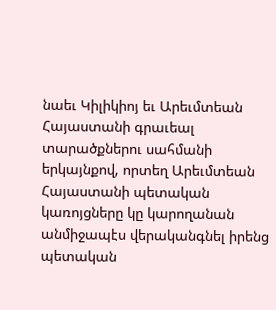նաեւ Կիլիկիոյ եւ Արեւմտեան Հայաստանի գրաւեալ տարածքներու սահմանի երկայնքով, որտեղ Արեւմտեան Հայաստանի պետական կառոյցները կը կարողանան անմիջապէս վերականգնել իրենց պետական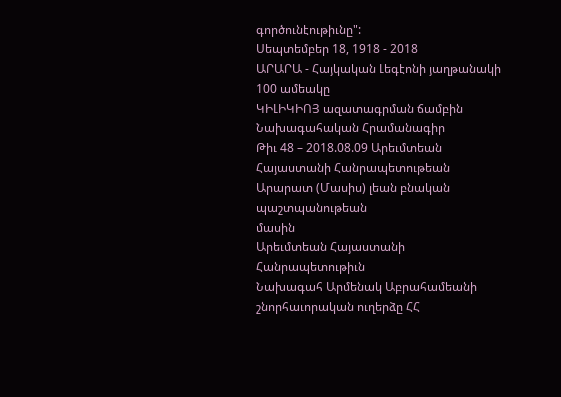գործունէութիւնը":
Սեպտեմբեր 18, 1918 - 2018
ԱՐԱՐԱ - Հայկական Լեգէոնի յաղթանակի 100 ամեակը
ԿԻԼԻԿԻՈՅ ազատագրման ճամբին
Նախագահական Հրամանագիր
Թիւ 48 – 2018.08.09 Արեւմտեան Հայաստանի Հանրապետութեան
Արարատ (Մասիս) լեան բնական պաշտպանութեան
մասին
Արեւմտեան Հայաստանի Հանրապետութիւն
Նախագահ Արմենակ Աբրահամեանի շնորհաւորական ուղերձը ՀՀ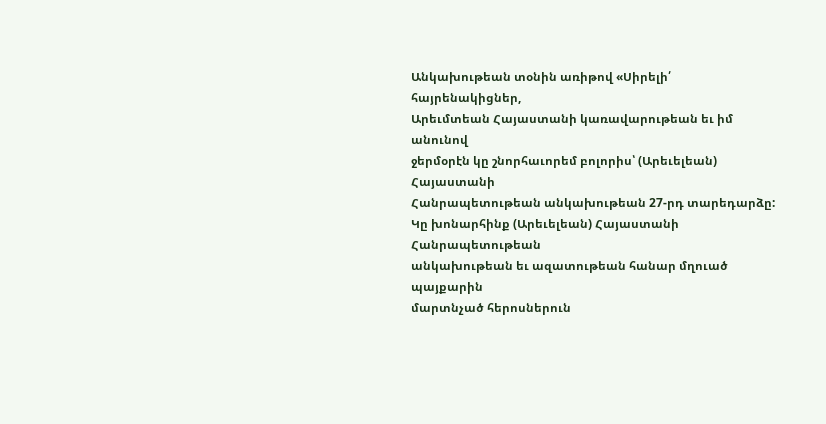Անկախութեան տօնին առիթով «Սիրելի՛ հայրենակիցներ,
Արեւմտեան Հայաստանի կառավարութեան եւ իմ անունով
ջերմօրէն կը շնորհաւորեմ բոլորիս՝ (Արեւելեան) Հայաստանի
Հանրապետութեան անկախութեան 27-րդ տարեդարձը:
Կը խոնարհինք (Արեւելեան) Հայաստանի Հանրապետութեան
անկախութեան եւ ազատութեան հանար մղուած պայքարին
մարտնչած հերոսներուն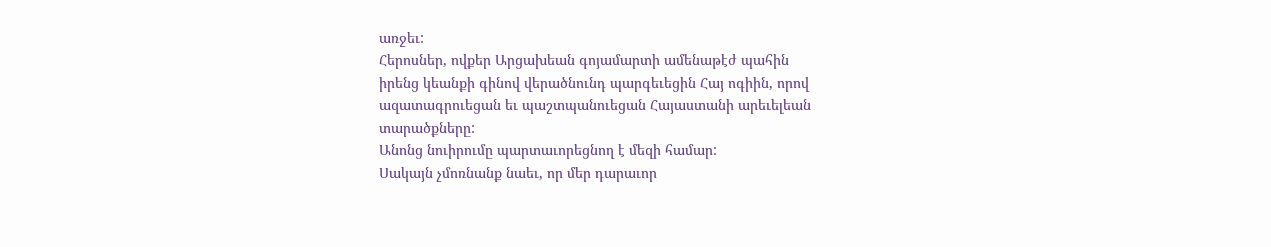առջեւ:
Հերոսներ, ովքեր Արցախեան գոյամարտի ամենաթէժ պահին
իրենց կեանքի գինով վերածնունդ պարգեւեցին Հայ ոգիին, որով
ազատագրուեցան եւ պաշտպանուեցան Հայաստանի արեւելեան
տարածքները:
Անոնց նուիրումը պարտաւորեցնող է մեզի համար:
Սակայն չմոռնանք նաեւ, որ մեր դարաւոր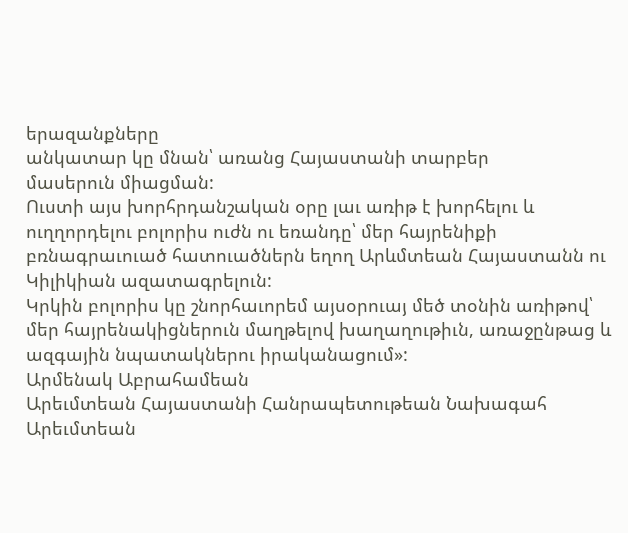երազանքները
անկատար կը մնան՝ առանց Հայաստանի տարբեր
մասերուն միացման:
Ուստի այս խորհրդանշական օրը լաւ առիթ է խորհելու և
ուղղորդելու բոլորիս ուժն ու եռանդը՝ մեր հայրենիքի
բռնագրաւուած հատուածներն եղող Արևմտեան Հայաստանն ու
Կիլիկիան ազատագրելուն:
Կրկին բոլորիս կը շնորհաւորեմ այսօրուայ մեծ տօնին առիթով՝
մեր հայրենակիցներուն մաղթելով խաղաղութիւն, առաջընթաց և
ազգային նպատակներու իրականացում»:
Արմենակ Աբրահամեան
Արեւմտեան Հայաստանի Հանրապետութեան Նախագահ
Արեւմտեան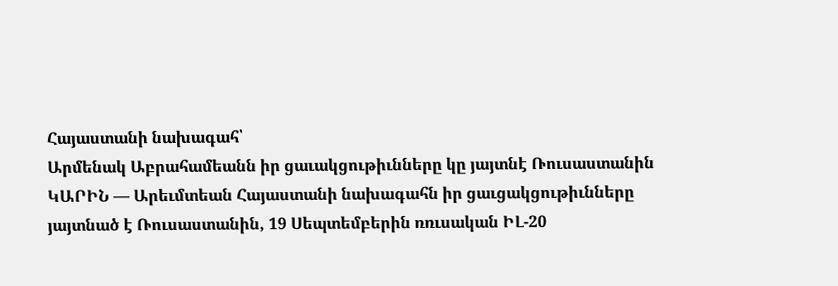Հայաստանի նախագահ՝
Արմենակ Աբրահամեանն իր ցաւակցութիւնները կը յայտնէ Ռուսաստանին
ԿԱՐԻՆ — Արեւմտեան Հայաստանի նախագահն իր ցաւցակցութիւնները
յայտնած է Ռուսաստանին, 19 Սեպտեմբերին ռռւսական ԻԼ-20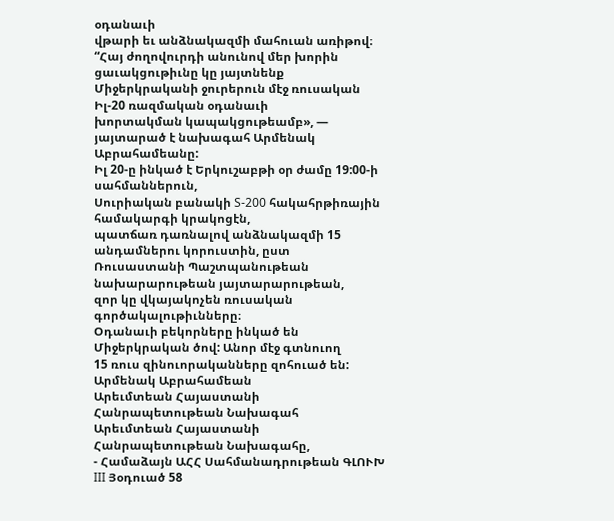օդանաւի
վթարի եւ անձնակազմի մահուան առիթով։
“Հայ ժողովուրդի անունով մեր խորին ցաւակցութիւնը կը յայտնենք
Միջերկրականի ջուրերուն մէջ ռուսական Իլ-20 ռազմական օդանաւի
խորտակման կապակցութեամբ», — յայտարած է նախագահ Արմենակ
Աբրահամեանը:
Իլ 20-ը ինկած է Երկուշաբթի օր ժամը 19:00-ի սահմաններուն,
Սուրիական բանակի S-200 հակահրթիռային համակարգի կրակոցէն,
պատճառ դառնալով անձնակազմի 15 անդամներու կորուստին, ըստ
Ռուսաստանի Պաշտպանութեան նախարարութեան յայտարարութեան,
զոր կը վկայակոչեն ռուսական գործակալութիւնները։
Օդանաւի բեկորները ինկած են Միջերկրական ծով: Անոր մէջ գտնուող
15 ռուս զինուորականները զոհուած են:
Արմենակ Աբրահամեան
Արեւմտեան Հայաստանի Հանրապետութեան Նախագահ
Արեւմտեան Հայաստանի Հանրապետութեան Նախագահը,
- Համաձայն ԱՀՀ Սահմանադրութեան ԳԼՈՒԽ III Յօդուած 58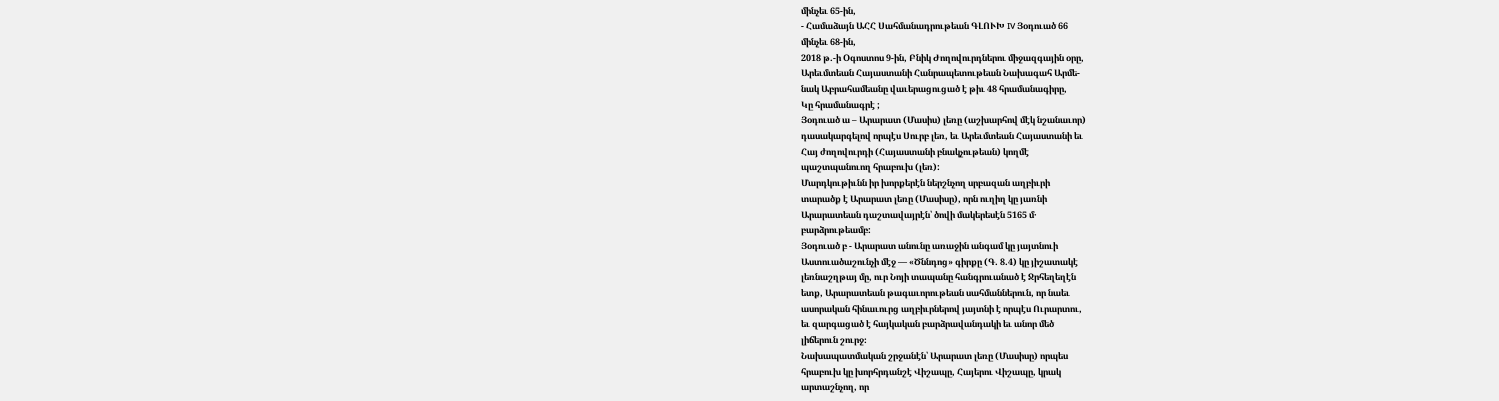մինչեւ 65-ին,
- Համաձայն ԱՀՀ Սահմանադրութեան ԳԼՈՒԽ IV Յօդուած 66
մինչեւ 68-ին,
2018 թ.-ի Օգոստոս 9-ին, Բնիկ Ժողովուրդներու միջազգային օրը,
Արեւմտեան Հայաստանի Հանրապետութեան Նախագահ Արմե-
նակ Աբրահամեանը վաւերացուցած է թիւ 48 հրամանագիրը,
Կը հրամանագրէ ;
Յօդուած ա – Արարատ (Մասիս) լեռը (աշխարհով մէկ նշանաւոր)
դասակարգելով որպէս Սուրբ լեռ, եւ Արեւմտեան Հայաստանի եւ
Հայ ժողովուրդի (Հայաստանի բնակչութեան) կողմէ
պաշտպանուող հրաբուխ (լեռ):
Մարդկութիւնն իր խորքերէն ներշնչող սրբազան աղբիւրի
տարածք է Արարատ լեռը (Մասիսը), որն ուղիղ կը յառնի
Արարատեան դաշտավայրէն՝ ծովի մակերեսէն 5165 մ․
բարձրութեամբ:
Յօդուած բ - Արարատ անունը առաջին անգամ կը յայտնուի
Աստուածաշունչի մէջ — «Ծննդոց» գիրքը (Գ. 8.4) կը յիշատակէ
լեռնաշղթայ մը, ուր Նոյի տապանը հանգրուանած է Ջրհեղեղէն
ետք, Արարատեան թագաւորութեան սահմաններուն, որ նաեւ
ասորական հինաւուրց աղբիւրներով յայտնի է որպէս Ուրարտու,
եւ զարգացած է հայկական բարձրավանդակի եւ անոր մեծ
լիճերուն շուրջ։
Նախապատմական շրջանէն՝ Արարատ լեռը (Մասիսը) որպես
հրաբուխ կը խորհրդանշէ Վիշապը, Հայերու Վիշապը, կրակ
արտաշնչող, որ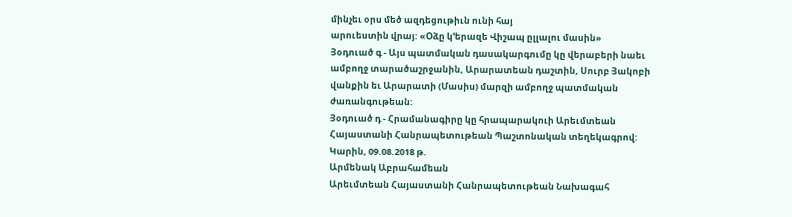մինչեւ օրս մեծ ազդեցութիւն ունի հայ
արուեստին վրայ: «Օձը կ՚երազե Վիշապ ըլլալու մասին»
Յօդուած գ - Այս պատմական դասակարգումը կը վերաբերի նաեւ
ամբողջ տարածաշրջանին, Արարատեան դաշտին, Սուրբ Յակոբի
վանքին եւ Արարատի (Մասիս) մարզի ամբողջ պատմական
ժառանգութեան:
Յօդուած դ - Հրամանագիրը կը հրապարակուի Արեւմտեան
Հայաստանի Հանրապետութեան Պաշտոնական տեղեկագրով:
Կարին, 09.08.2018 թ.
Արմենակ Աբրահամեան
Արեւմտեան Հայաստանի Հանրապետութեան Նախագահ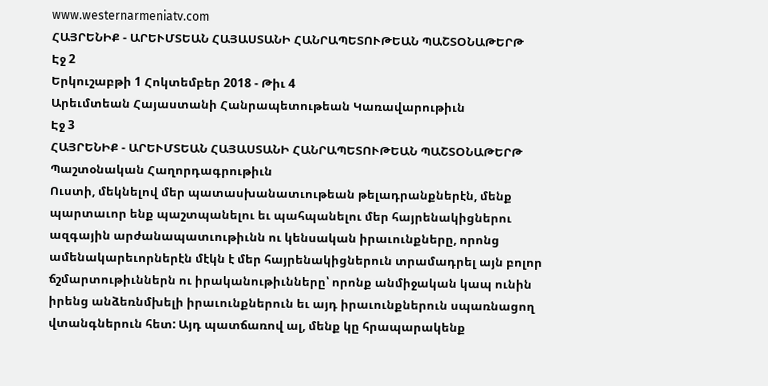www.westernarmeniatv.com
ՀԱՅՐԵՆԻՔ - ԱՐԵՒՄՏԵԱՆ ՀԱՅԱՍՏԱՆԻ ՀԱՆՐԱՊԵՏՈՒԹԵԱՆ ՊԱՇՏՕՆԱԹԵՐԹ
Էջ 2
Երկուշաբթի 1 Հոկտեմբեր 2018 - Թիւ 4
Արեւմտեան Հայաստանի Հանրապետութեան Կառավարութիւն
Էջ 3
ՀԱՅՐԵՆԻՔ - ԱՐԵՒՄՏԵԱՆ ՀԱՅԱՍՏԱՆԻ ՀԱՆՐԱՊԵՏՈՒԹԵԱՆ ՊԱՇՏՕՆԱԹԵՐԹ
Պաշտօնական Հաղորդագրութիւն
Ուստի, մեկնելով մեր պատասխանատւութեան թելադրանքներէն, մենք պարտաւոր ենք պաշտպանելու եւ պահպանելու մեր հայրենակիցներու ազգային արժանապատւութիւնն ու կենսական իրաւունքները, որոնց ամենակարեւորներէն մէկն է մեր հայրենակիցներուն տրամադրել այն բոլոր ճշմարտութիւններն ու իրականութիւնները՝ որոնք անմիջական կապ ունին իրենց անձեռնմխելի իրաւունքներուն եւ այդ իրաւունքներուն սպառնացող վտանգներուն հետ: Այդ պատճառով ալ, մենք կը հրապարակենք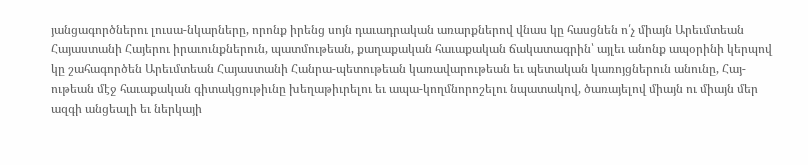յանցագործներու լուսա-նկարները, որոնք իրենց սոյն դաւադրական առարքներով վնաս կը հասցնեն ո՛չ միայն Արեւմտեան Հայաստանի Հայերու իրաւունքներուն, պատմութեան, քաղաքական հաւաքական ճակատագրին՝ այլեւ անոնք ապօրինի կերպով կը շահագործեն Արեւմտեան Հայաստանի Հանրա-պետութեան կառավարութեան եւ պետական կառոյցներուն անունը, Հայ-ութեան մէջ հաւաքական գիտակցութիւնը խեղաթիւրելու եւ ապա-կողմնորոշելու նպատակով, ծառայելով միայն ու միայն մեր ազգի անցեալի եւ ներկայի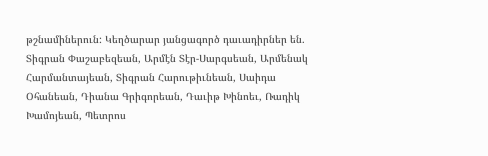թշնամիներուն: Կեղծարար յանցագործ դաւադիրներ են. Տիգրան Փաշաբեզեան, Արմէն Տէր-Սարգսեան, Արմենակ Հարմանտայեան, Տիգրան Հարութիւնեան, Սաիդա Օհանեան, Դիանա Գրիգորեան, Դաւիթ Խինոեւ, Ռադիկ Խամոյեան, Պետրոս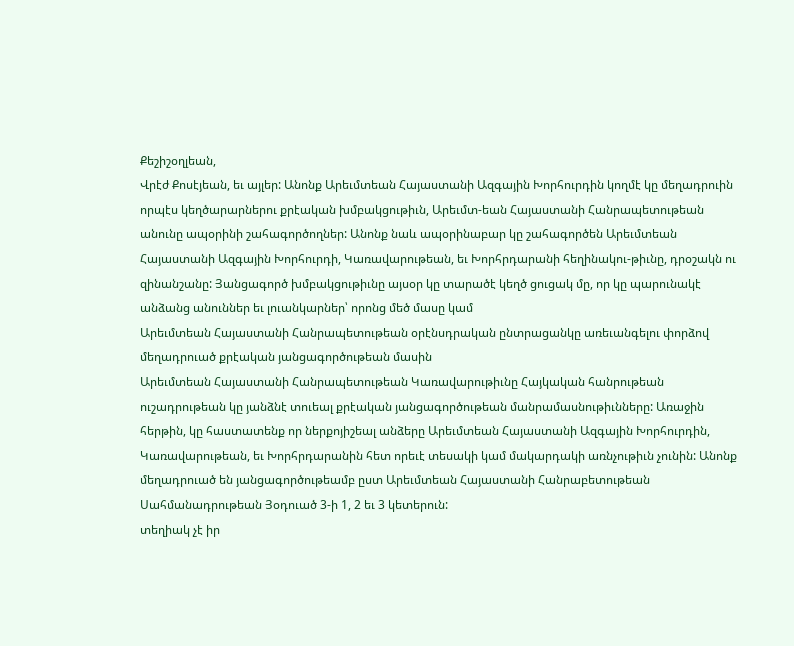Քեշիշօղլեան,
Վրէժ Քոսէյեան, եւ այլեր: Անոնք Արեւմտեան Հայաստանի Ազգային Խորհուրդին կողմէ կը մեղադրուին որպէս կեղծարարներու քրէական խմբակցութիւն, Արեւմտ-եան Հայաստանի Հանրապետութեան անունը ապօրինի շահագործողներ: Անոնք նաև ապօրինաբար կը շահագործեն Արեւմտեան Հայաստանի Ազգային Խորհուրդի, Կառավարութեան, եւ Խորհրդարանի հեղինակու-թիւնը, դրօշակն ու զինանշանը: Յանցագործ խմբակցութիւնը այսօր կը տարածէ կեղծ ցուցակ մը, որ կը պարունակէ անձանց անուններ եւ լուանկարներ՝ որոնց մեծ մասը կամ
Արեւմտեան Հայաստանի Հանրապետութեան օրէնսդրական ընտրացանկը առեւանգելու փորձով մեղադրուած քրէական յանցագործութեան մասին
Արեւմտեան Հայաստանի Հանրապետութեան Կառավարութիւնը Հայկական հանրութեան ուշադրութեան կը յանձնէ տուեալ քրէական յանցագործութեան մանրամասնութիւնները: Առաջին հերթին, կը հաստատենք որ ներքոյիշեալ անձերը Արեւմտեան Հայաստանի Ազգային Խորհուրդին, Կառավարութեան, եւ Խորհրդարանին հետ որեւէ տեսակի կամ մակարդակի առնչութիւն չունին: Անոնք մեղադրուած են յանցագործութեամբ ըստ Արեւմտեան Հայաստանի Հանրաբետութեան Սահմանադրութեան Յօդուած 3-ի 1, 2 եւ 3 կետերուն:
տեղիակ չէ իր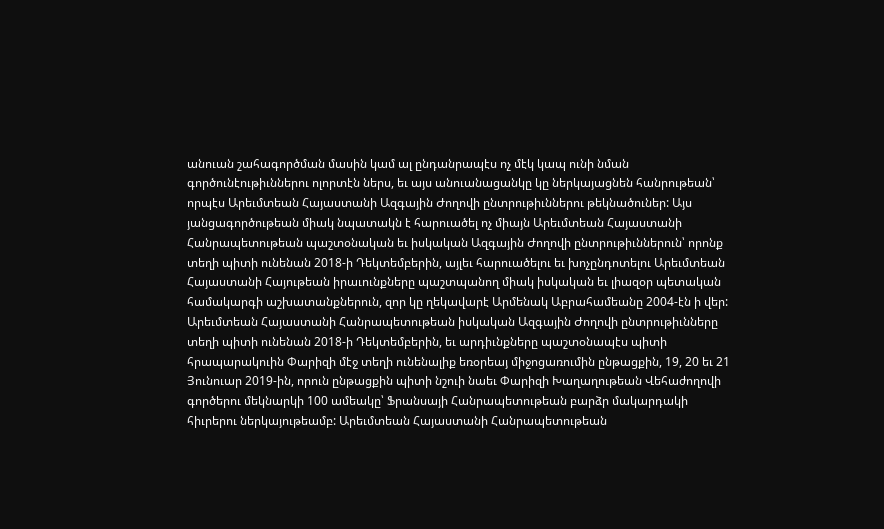անուան շահագործման մասին կամ ալ ընդանրապէս ոչ մէկ կապ ունի նման գործունէութիւններու ոլորտէն ներս, եւ այս անուանացանկը կը ներկայացնեն հանրութեան՝ որպէս Արեւմտեան Հայաստանի Ազգային Ժողովի ընտրութիւններու թեկնածուներ: Այս յանցագործութեան միակ նպատակն է հարուածել ոչ միայն Արեւմտեան Հայաստանի Հանրապետութեան պաշտօնական եւ իսկական Ազգային Ժողովի ընտրութիւններուն՝ որոնք տեղի պիտի ունենան 2018-ի Դեկտեմբերին, այլեւ հարուածելու եւ խոչընդոտելու Արեւմտեան Հայաստանի Հայութեան իրաւունքները պաշտպանող միակ իսկական եւ լիազօր պետական համակարգի աշխատանքներուն, զոր կը ղեկավարէ Արմենակ Աբրահամեանը 2004-էն ի վեր: Արեւմտեան Հայաստանի Հանրապետութեան իսկական Ազգային Ժողովի ընտրութիւնները տեղի պիտի ունենան 2018-ի Դեկտեմբերին, եւ արդիւնքները պաշտօնապէս պիտի հրապարակուին Փարիզի մէջ տեղի ունենալիք եռօրեայ միջոցառումին ընթացքին, 19, 20 եւ 21 Յունուար 2019-ին, որուն ընթացքին պիտի նշուի նաեւ Փարիզի Խաղաղութեան Վեհաժողովի գործերու մեկնարկի 100 ամեակը՝ Ֆրանսայի Հանրապետութեան բարձր մակարդակի հիւրերու ներկայութեամբ: Արեւմտեան Հայաստանի Հանրապետութեան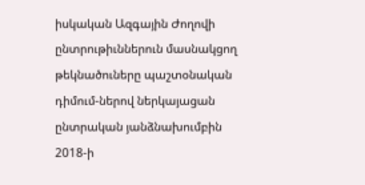իսկական Ազգային Ժողովի ընտրութիւններուն մասնակցող թեկնածուները պաշտօնական դիմում-ներով ներկայացան ընտրական յանձնախումբին 2018-ի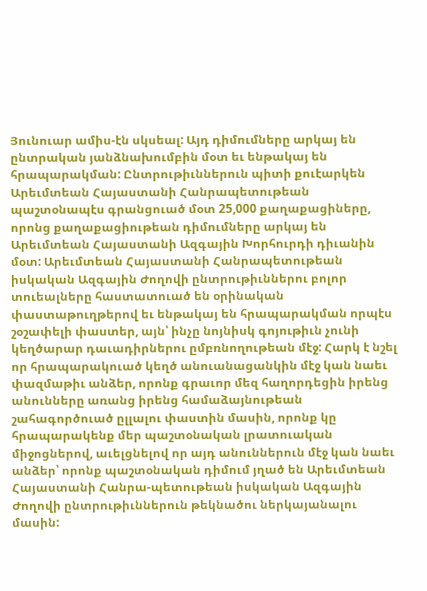Յունուար ամիս-էն սկսեալ: Այդ դիմումները արկայ են ընտրական յանձնախումբին մօտ եւ ենթակայ են հրապարակման: Ընտրութիւններուն պիտի քուէարկեն Արեւմտեան Հայաստանի Հանրապետութեան պաշտօնապէս գրանցուած մօտ 25,000 քաղաքացիները, որոնց քաղաքացիութեան դիմումները արկայ են Արեւմտեան Հայաստանի Ազգային Խորհուրդի դիւանին մօտ: Արեւմտեան Հայաստանի Հանրապետութեան իսկական Ազգային Ժողովի ընտրութիւններու բոլոր տուեալները հաստատուած են օրինական փաստաթուղթերով եւ ենթակայ են հրապարակման որպէս շօշափելի փաստեր, այն՝ ինչը նոյնիսկ գոյութիւն չունի կեղծարար դաւադիրներու ըմբռնողութեան մէջ: Հարկ է նշել որ հրապարակուած կեղծ անուանացանկին մէջ կան նաեւ փազմաթիւ անձեր, որոնք գրաւոր մեզ հաղորդեցին իրենց անունները առանց իրենց համաձայնութեան շահագործուած ըլլալու փաստին մասին, որոնք կը հրապարակենք մեր պաշտօնական լրատուական միջոցներով, աւելցնելով որ այդ անուններուն մէջ կան նաեւ անձեր՝ որոնք պաշտօնական դիմում յղած են Արեւմտեան Հայաստանի Հանրա-պետութեան իսկական Ազգային Ժողովի ընտրութիւններուն թեկնածու ներկայանալու մասին: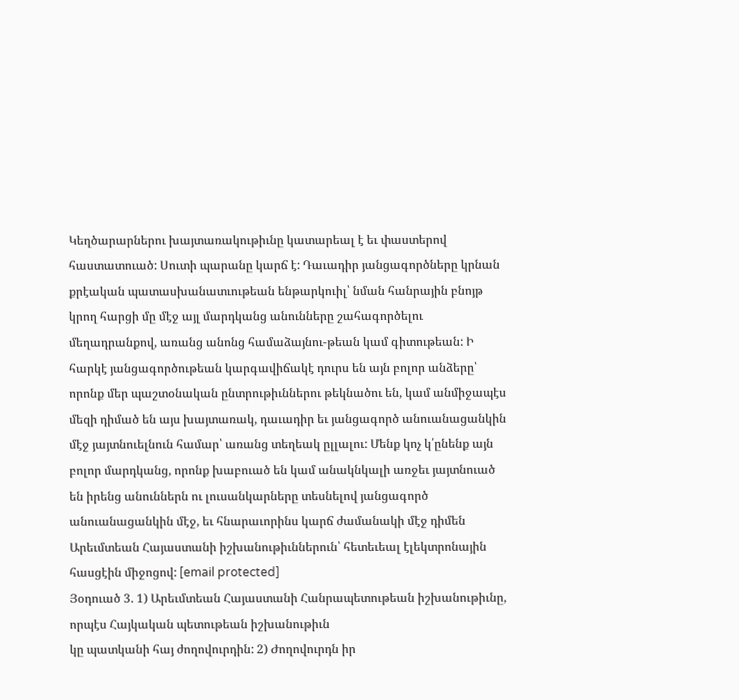Կեղծարարներու խայտառակութիւնը կատարեալ է եւ փաստերով հաստատուած: Սուտի պարանը կարճ է: Դաւադիր յանցագործները կրնան քրէական պատասխանատւութեան ենթարկուիլ՝ նման հանրային բնոյթ կրող հարցի մը մէջ այլ մարդկանց անունները շահագործելու մեղադրանքով, առանց անոնց համաձայնու-թեան կամ գիտութեան: Ի հարկէ յանցագործութեան կարգավիճակէ դուրս են այն բոլոր անձերը՝ որոնք մեր պաշտօնական ընտրութիւններու թեկնածու են, կամ անմիջապէս մեզի դիմած են այս խայտառակ, դաւադիր եւ յանցագործ անուանացանկին մէջ յայտնուելնուն համար՝ առանց տեղեակ ըլլալու: Մենք կոչ կ՛ընենք այն բոլոր մարդկանց, որոնք խաբուած են կամ անակնկալի առջեւ յայտնուած են իրենց անուններն ու լուսանկարները տեսնելով յանցագործ անուանացանկին մէջ, եւ հնարաւորինս կարճ ժամանակի մէջ դիմեն Արեւմտեան Հայաստանի իշխանութիւններուն՝ հետեւեալ էլեկտրոնային հասցէին միջոցով: [email protected]
Յօդուած 3. 1) Արեւմտեան Հայաստանի Հանրապետութեան իշխանութիւնը, որպէս Հայկական պետութեան իշխանութիւն
կը պատկանի հայ ժողովուրդին: 2) Ժողովուրդն իր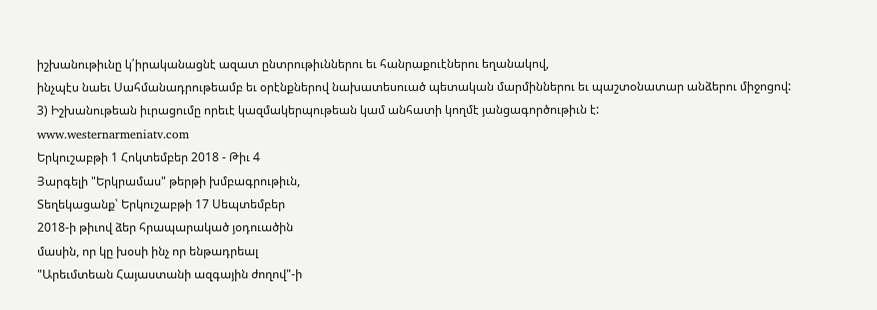իշխանութիւնը կ՛իրականացնէ ազատ ընտրութիւններու եւ հանրաքուէներու եղանակով,
ինչպէս նաեւ Սահմանադրութեամբ եւ օրէնքներով նախատեսուած պետական մարմիններու եւ պաշտօնատար անձերու միջոցով:
3) Իշխանութեան իւրացումը որեւէ կազմակերպութեան կամ անհատի կողմէ յանցագործութիւն է:
www.westernarmeniatv.com
Երկուշաբթի 1 Հոկտեմբեր 2018 - Թիւ 4
Յարգելի "Երկրամաս" թերթի խմբագրութիւն,
Տեղեկացանք՝ Երկուշաբթի 17 Սեպտեմբեր
2018-ի թիւով ձեր հրապարակած յօդուածին
մասին, որ կը խօսի ինչ որ ենթադրեալ
"Արեւմտեան Հայաստանի ազգային ժողով"-ի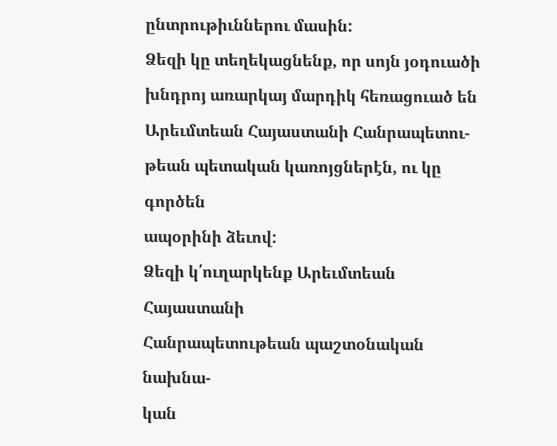ընտրութիւններու մասին:
Ձեզի կը տեղեկացնենք, որ սոյն յօդուածի
խնդրոյ առարկայ մարդիկ հեռացուած են
Արեւմտեան Հայաստանի Հանրապետու-
թեան պետական կառոյցներէն, ու կը գործեն
ապօրինի ձեւով:
Ձեզի կ՛ուղարկենք Արեւմտեան Հայաստանի
Հանրապետութեան պաշտօնական նախնա-
կան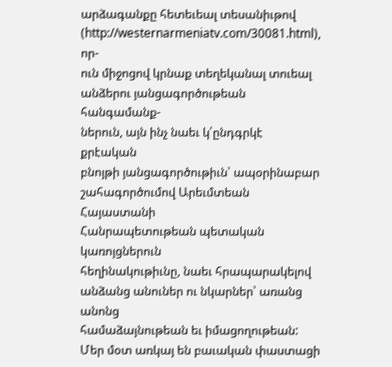արձագանքը հետեւեալ տեսանիւթով
(http://westernarmeniatv.com/30081.html), որ-
ուն միջոցով կրնաք տեղեկանալ տուեալ
անձերու յանցագործութեան հանգամանք-
ներուն, այն ինչ նաեւ կ՛ընդգրկէ քրէական
բնոյթի յանցագործութիւն՝ ապօրինաբար
շահագործումով Արեւմտեան Հայաստանի
Հանրապետութեան պետական կառոյցներուն
հեղինակութիւնը, նաեւ հրապարակելով
անձանց անուներ ու նկարներ՝ առանց անոնց
համաձայնութեան եւ իմացողութեան:
Մեր մօտ առկայ են բաւական փաստացի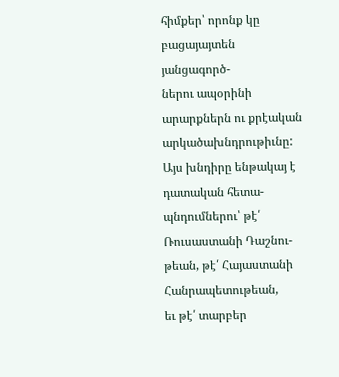հիմքեր՝ որոնք կը բացայայտեն յանցագործ-
ներու ապօրինի արարքներն ու քրէական
արկածախնդրութիւնը:
Այս խնդիրը ենթակայ է դատական հետա-
պնդումներու՝ թէ՛ Ռուսաստանի Դաշնու-
թեան, թէ՛ Հայաստանի Հանրապետութեան,
եւ թէ՛ տարբեր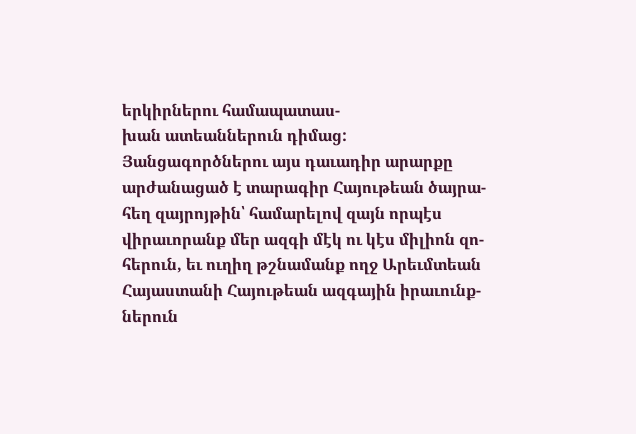երկիրներու համապատաս-
խան ատեաններուն դիմաց:
Յանցագործներու այս դաւադիր արարքը
արժանացած է տարագիր Հայութեան ծայրա-
հեղ զայրոյթին՝ համարելով զայն որպէս
վիրաւորանք մեր ազգի մէկ ու կէս միլիոն զո-
հերուն, եւ ուղիղ թշնամանք ողջ Արեւմտեան
Հայաստանի Հայութեան ազգային իրաւունք-
ներուն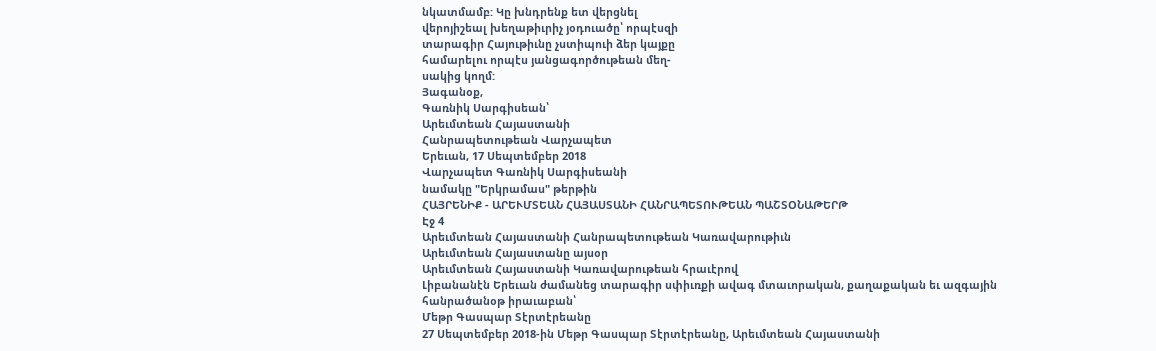նկատմամբ: Կը խնդրենք ետ վերցնել
վերոյիշեալ խեղաթիւրիչ յօդուածը՝ որպէսզի
տարագիր Հայութիւնը չստիպուի ձեր կայքը
համարելու որպէս յանցագործութեան մեղ-
սակից կողմ:
Յագանօք,
Գառնիկ Սարգիսեան՝
Արեւմտեան Հայաստանի
Հանրապետութեան Վարչապետ
Երեւան, 17 Սեպտեմբեր 2018
Վարչապետ Գառնիկ Սարգիսեանի
նամակը "Երկրամաս" թերթին
ՀԱՅՐԵՆԻՔ - ԱՐԵՒՄՏԵԱՆ ՀԱՅԱՍՏԱՆԻ ՀԱՆՐԱՊԵՏՈՒԹԵԱՆ ՊԱՇՏՕՆԱԹԵՐԹ
Էջ 4
Արեւմտեան Հայաստանի Հանրապետութեան Կառավարութիւն
Արեւմտեան Հայաստանը այսօր
Արեւմտեան Հայաստանի Կառավարութեան հրաւէրով
Լիբանանէն Երեւան ժամանեց տարագիր սփիւռքի ավագ մտաւորական, քաղաքական եւ ազգային հանրածանօթ իրաւաբան՝
Մեթր Գասպար Տէրտէրեանը
27 Սեպտեմբեր 2018-ին Մեթր Գասպար Տէրտէրեանը, Արեւմտեան Հայաստանի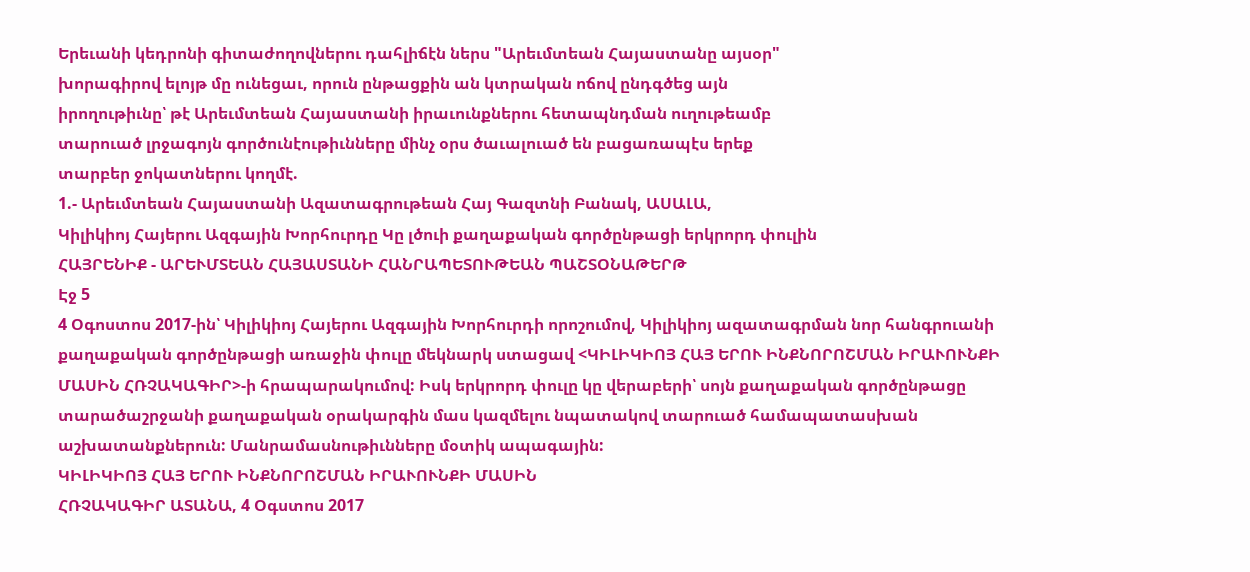Երեւանի կեդրոնի գիտաժողովներու դահլիճէն ներս "Արեւմտեան Հայաստանը այսօր"
խորագիրով ելոյթ մը ունեցաւ, որուն ընթացքին ան կտրական ոճով ընդգծեց այն
իրողութիւնը՝ թէ Արեւմտեան Հայաստանի իրաւունքներու հետապնդման ուղութեամբ
տարուած լրջագոյն գործունէութիւնները մինչ օրս ծաւալուած են բացառապէս երեք
տարբեր ջոկատներու կողմէ.
1.- Արեւմտեան Հայաստանի Ազատագրութեան Հայ Գազտնի Բանակ, ԱՍԱԼԱ,
Կիլիկիոյ Հայերու Ազգային Խորհուրդը Կը լծուի քաղաքական գործընթացի երկրորդ փուլին
ՀԱՅՐԵՆԻՔ - ԱՐԵՒՄՏԵԱՆ ՀԱՅԱՍՏԱՆԻ ՀԱՆՐԱՊԵՏՈՒԹԵԱՆ ՊԱՇՏՕՆԱԹԵՐԹ
Էջ 5
4 Օգոստոս 2017-ին՝ Կիլիկիոյ Հայերու Ազգային Խորհուրդի որոշումով, Կիլիկիոյ ազատագրման նոր հանգրուանի քաղաքական գործընթացի առաջին փուլը մեկնարկ ստացավ <ԿԻԼԻԿԻՈՅ ՀԱՅ ԵՐՈՒ ԻՆՔՆՈՐՈՇՄԱՆ ԻՐԱՒՈՒՆՔԻ ՄԱՍԻՆ ՀՌՉԱԿԱԳԻՐ>-ի հրապարակումով: Իսկ երկրորդ փուլը կը վերաբերի՝ սոյն քաղաքական գործընթացը տարածաշրջանի քաղաքական օրակարգին մաս կազմելու նպատակով տարուած համապատասխան աշխատանքներուն: Մանրամասնութիւնները մօտիկ ապագային:
ԿԻԼԻԿԻՈՅ ՀԱՅ ԵՐՈՒ ԻՆՔՆՈՐՈՇՄԱՆ ԻՐԱՒՈՒՆՔԻ ՄԱՍԻՆ
ՀՌՉԱԿԱԳԻՐ ԱՏԱՆԱ, 4 Օգստոս 2017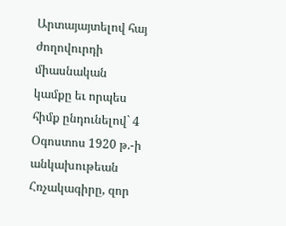Արտայայտելով հայ ժողովուրդի միասնական կամքը եւ որպես հիմք ընդունելով` 4 Օգոստոս 1920 թ.-ի անկախութեան Հռչակագիրը, զոր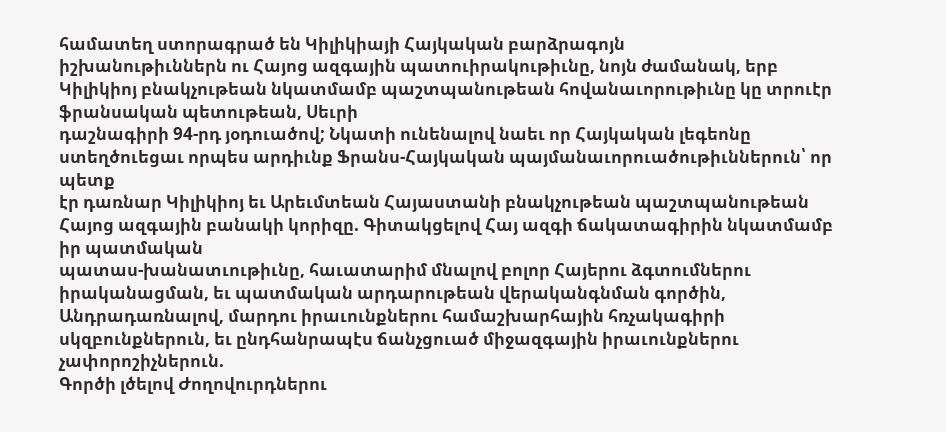համատեղ ստորագրած են Կիլիկիայի Հայկական բարձրագոյն
իշխանութիւններն ու Հայոց ազգային պատուիրակութիւնը, նոյն ժամանակ, երբ Կիլիկիոյ բնակչութեան նկատմամբ պաշտպանութեան հովանաւորութիւնը կը տրուէր ֆրանսական պետութեան, Սեւրի
դաշնագիրի 94-րդ յօդուածով; Նկատի ունենալով նաեւ որ Հայկական լեգեոնը ստեղծուեցաւ որպես արդիւնք Ֆրանս-Հայկական պայմանաւորուածութիւններուն՝ որ պետք
էր դառնար Կիլիկիոյ եւ Արեւմտեան Հայաստանի բնակչութեան պաշտպանութեան Հայոց ազգային բանակի կորիզը. Գիտակցելով Հայ ազգի ճակատագիրին նկատմամբ իր պատմական
պատաս-խանատւութիւնը, հաւատարիմ մնալով բոլոր Հայերու ձգտումներու իրականացման, եւ պատմական արդարութեան վերականգնման գործին,
Անդրադառնալով, մարդու իրաւունքներու համաշխարհային հռչակագիրի սկզբունքներուն, եւ ընդհանրապէս ճանչցուած միջազգային իրաւունքներու չափորոշիչներուն.
Գործի լծելով Ժողովուրդներու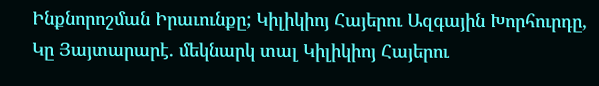Ինքնորոշման Իրաւունքը; Կիլիկիոյ Հայերու Ազգային Խորհուրդը, Կը Յայտարարէ. մեկնարկ տալ Կիլիկիոյ Հայերու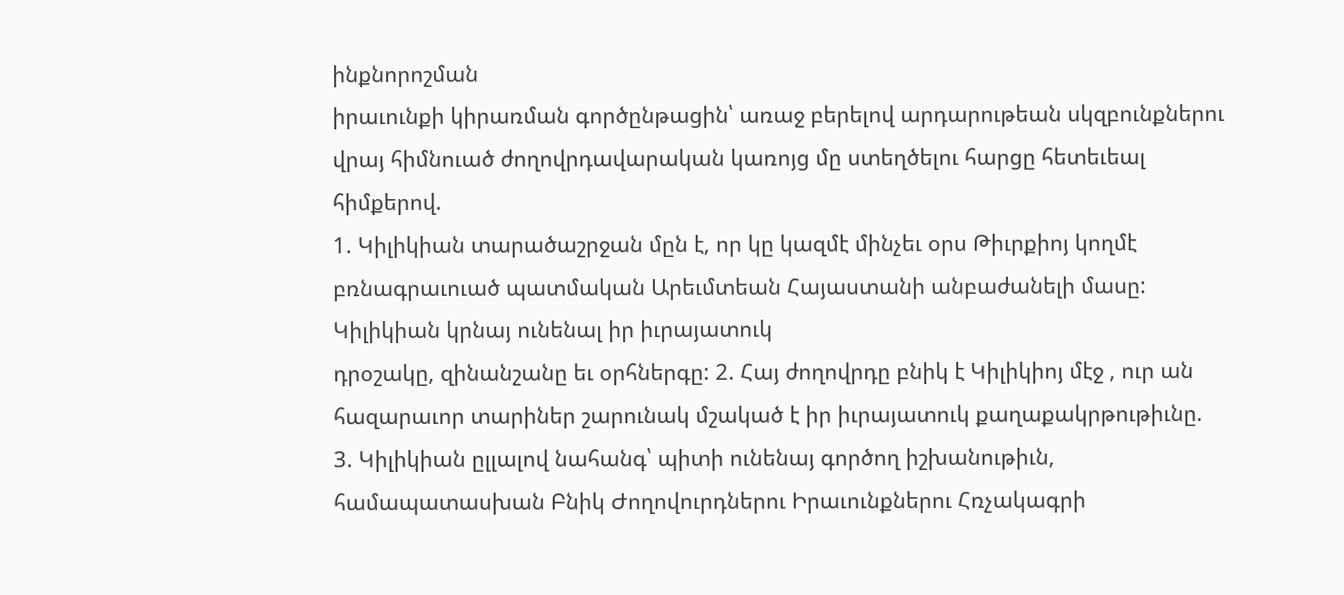ինքնորոշման
իրաւունքի կիրառման գործընթացին՝ առաջ բերելով արդարութեան սկզբունքներու վրայ հիմնուած ժողովրդավարական կառոյց մը ստեղծելու հարցը հետեւեալ հիմքերով.
1. Կիլիկիան տարածաշրջան մըն է, որ կը կազմէ մինչեւ օրս Թիւրքիոյ կողմէ բռնագրաւուած պատմական Արեւմտեան Հայաստանի անբաժանելի մասը: Կիլիկիան կրնայ ունենալ իր իւրայատուկ
դրօշակը, զինանշանը եւ օրհներգը: 2. Հայ ժողովրդը բնիկ է Կիլիկիոյ մէջ , ուր ան հազարաւոր տարիներ շարունակ մշակած է իր իւրայատուկ քաղաքակրթութիւնը.
3. Կիլիկիան ըլլալով նահանգ՝ պիտի ունենայ գործող իշխանութիւն, համապատասխան Բնիկ Ժողովուրդներու Իրաւունքներու Հռչակագրի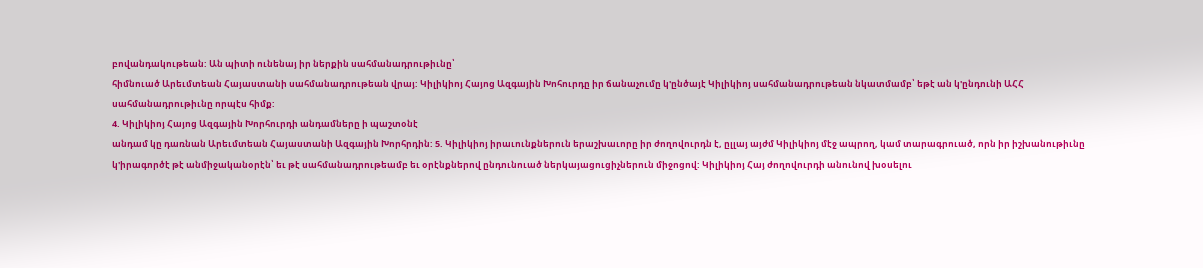բովանդակութեան: Ան պիտի ունենայ իր ներքին սահմանադրութիւնը՝
հիմնուած Արեւմտեան Հայաստանի սահմանադրութեան վրայ: Կիլիկիոյ Հայոց Ազգային Խոհուրդը իր ճանաչումը կ'ընծայէ Կիլիկիոյ սահմանադրութեան նկատմամբ՝ եթէ ան կ'ընդունի ԱՀՀ
սահմանադրութիւնը որպէս հիմք:
4. Կիլիկիոյ Հայոց Ազգային Խորհուրդի անդամները ի պաշտօնէ
անդամ կը դառնան Արեւմտեան Հայաստանի Ազգային Խորհրդին: 5. Կիլիկիոյ իրաւունքներուն երաշխաւորը իր ժողովուրդն է, ըլլայ այժմ Կիլիկիոյ մէջ ապրող, կամ տարագրուած, որն իր իշխանութիւնը
կ'իրագործէ թէ անմիջականօրէն՝ եւ թէ սահմանադրութեամբ եւ օրէնքներով ընդունուած ներկայացուցիչներուն միջոցով: Կիլիկիոյ Հայ ժողովուրդի անունով խօսելու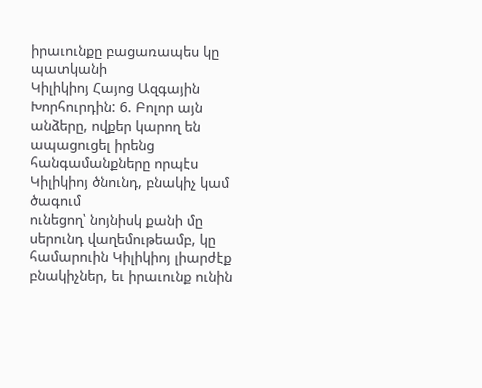իրաւունքը բացառապես կը պատկանի
Կիլիկիոյ Հայոց Ազգային Խորհուրդին: 6. Բոլոր այն անձերը, ովքեր կարող են ապացուցել իրենց հանգամանքները որպէս Կիլիկիոյ ծնունդ, բնակիչ կամ ծագում
ունեցող՝ նոյնիսկ քանի մը սերունդ վաղեմութեամբ, կը համարուին Կիլիկիոյ լիարժէք բնակիչներ, եւ իրաւունք ունին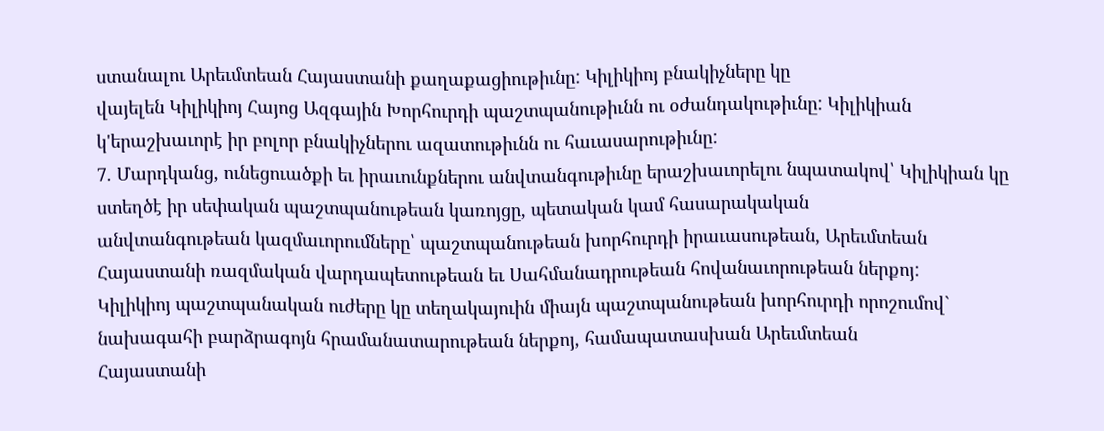ստանալու Արեւմտեան Հայաստանի քաղաքացիութիւնը: Կիլիկիոյ բնակիչները կը
վայելեն Կիլիկիոյ Հայոց Ազգային Խորհուրդի պաշտպանութիւնն ու օժանդակութիւնը: Կիլիկիան կ'երաշխաւորէ իր բոլոր բնակիչներու ազատութիւնն ու հաւասարութիւնը:
7. Մարդկանց, ունեցուածքի եւ իրաւունքներու անվտանգութիւնը երաշխաւորելու նպատակով՝ Կիլիկիան կը ստեղծէ իր սեփական պաշտպանութեան կառոյցը, պետական կամ հասարակական
անվտանգութեան կազմաւորումները՝ պաշտպանութեան խորհուրդի իրաւասութեան, Արեւմտեան Հայաստանի ռազմական վարդապետութեան եւ Սահմանադրութեան հովանաւորութեան ներքոյ:
Կիլիկիոյ պաշտպանական ուժերը կը տեղակայուին միայն պաշտպանութեան խորհուրդի որոշումով` նախագահի բարձրագոյն հրամանատարութեան ներքոյ, համապատասխան Արեւմտեան
Հայաստանի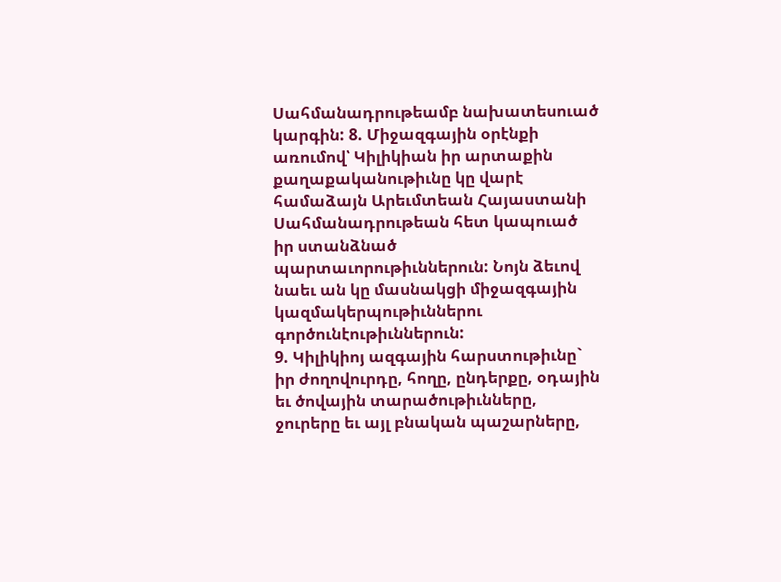Սահմանադրութեամբ նախատեսուած կարգին: 8. Միջազգային օրէնքի առումով՝ Կիլիկիան իր արտաքին քաղաքականութիւնը կը վարէ համաձայն Արեւմտեան Հայաստանի
Սահմանադրութեան հետ կապուած իր ստանձնած պարտաւորութիւններուն: Նոյն ձեւով նաեւ ան կը մասնակցի միջազգային կազմակերպութիւններու գործունէութիւններուն:
9. Կիլիկիոյ ազգային հարստութիւնը` իր ժողովուրդը, հողը, ընդերքը, օդային եւ ծովային տարածութիւնները, ջուրերը եւ այլ բնական պաշարները,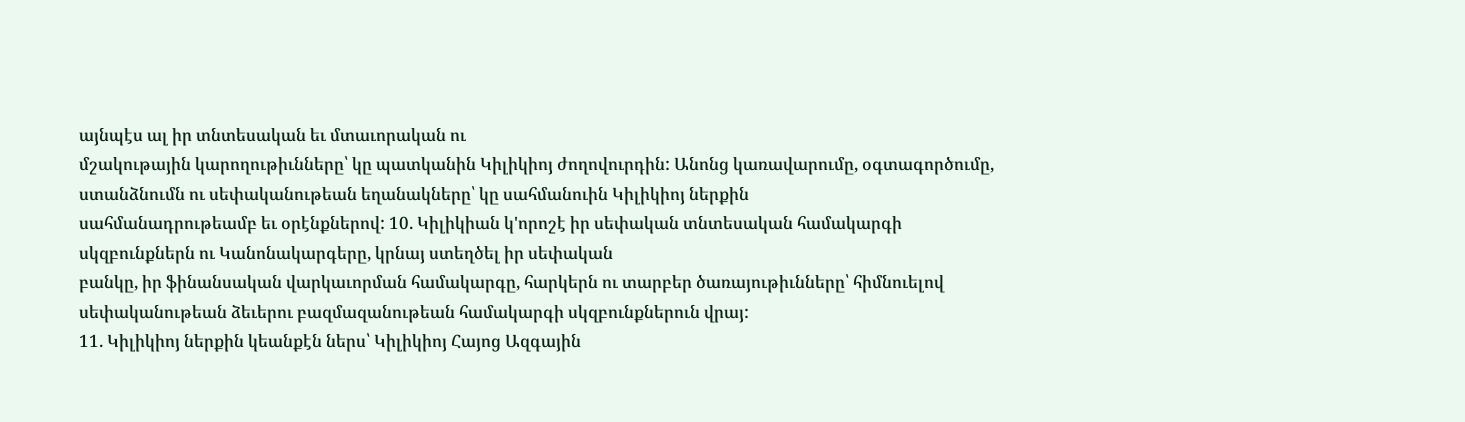այնպէս ալ իր տնտեսական եւ մտաւորական ու
մշակութային կարողութիւնները՝ կը պատկանին Կիլիկիոյ ժողովուրդին: Անոնց կառավարումը, օգտագործումը, ստանձնումն ու սեփականութեան եղանակները՝ կը սահմանուին Կիլիկիոյ ներքին
սահմանադրութեամբ եւ օրէնքներով: 10. Կիլիկիան կ'որոշէ իր սեփական տնտեսական համակարգի սկզբունքներն ու Կանոնակարգերը, կրնայ ստեղծել իր սեփական
բանկը, իր ֆինանսական վարկաւորման համակարգը, հարկերն ու տարբեր ծառայութիւնները՝ հիմնուելով սեփականութեան ձեւերու բազմազանութեան համակարգի սկզբունքներուն վրայ:
11. Կիլիկիոյ ներքին կեանքէն ներս՝ Կիլիկիոյ Հայոց Ազգային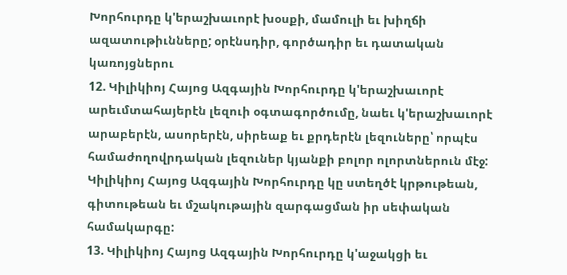Խորհուրդը կ'երաշխաւորէ խօսքի, մամուլի եւ խիղճի ազատութիւնները; օրէնսդիր, գործադիր եւ դատական կառոյցներու
12. Կիլիկիոյ Հայոց Ազգային Խորհուրդը կ'երաշխաւորէ արեւմտահայերէն լեզուի օգտագործումը, նաեւ կ'երաշխաւորէ արաբերէն, ասորերէն, սիրեաք եւ քրդերէն լեզուները՝ որպէս
համաժողովրդական լեզուներ կյանքի բոլոր ոլորտներուն մէջ: Կիլիկիոյ Հայոց Ազգային Խորհուրդը կը ստեղծէ կրթութեան, գիտութեան եւ մշակութային զարգացման իր սեփական համակարգը:
13. Կիլիկիոյ Հայոց Ազգային Խորհուրդը կ'աջակցի եւ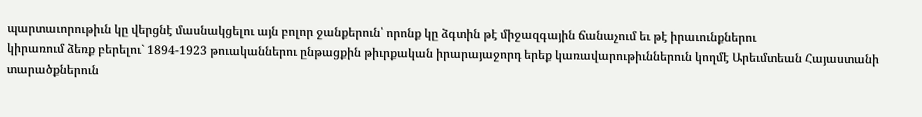պարտաւորութիւն կը վերցնէ մասնակցելու այն բոլոր ջանքերուն՝ որոնք կը ձգտին թէ միջազգային ճանաչում եւ թէ իրաւունքներու
կիրառում ձեռք բերելու` 1894-1923 թուականներու ընթացքին թիւրքական իրարայաջորդ երեք կառավարութիւններուն կողմէ Արեւմտեան Հայաստանի տարածքներուն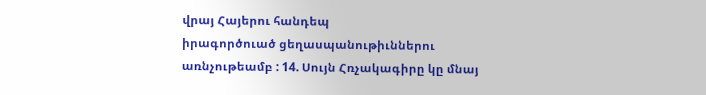վրայ Հայերու հանդեպ
իրագործուած ցեղասպանութիւններու առնչութեամբ : 14. Սույն Հռչակագիրը կը մնայ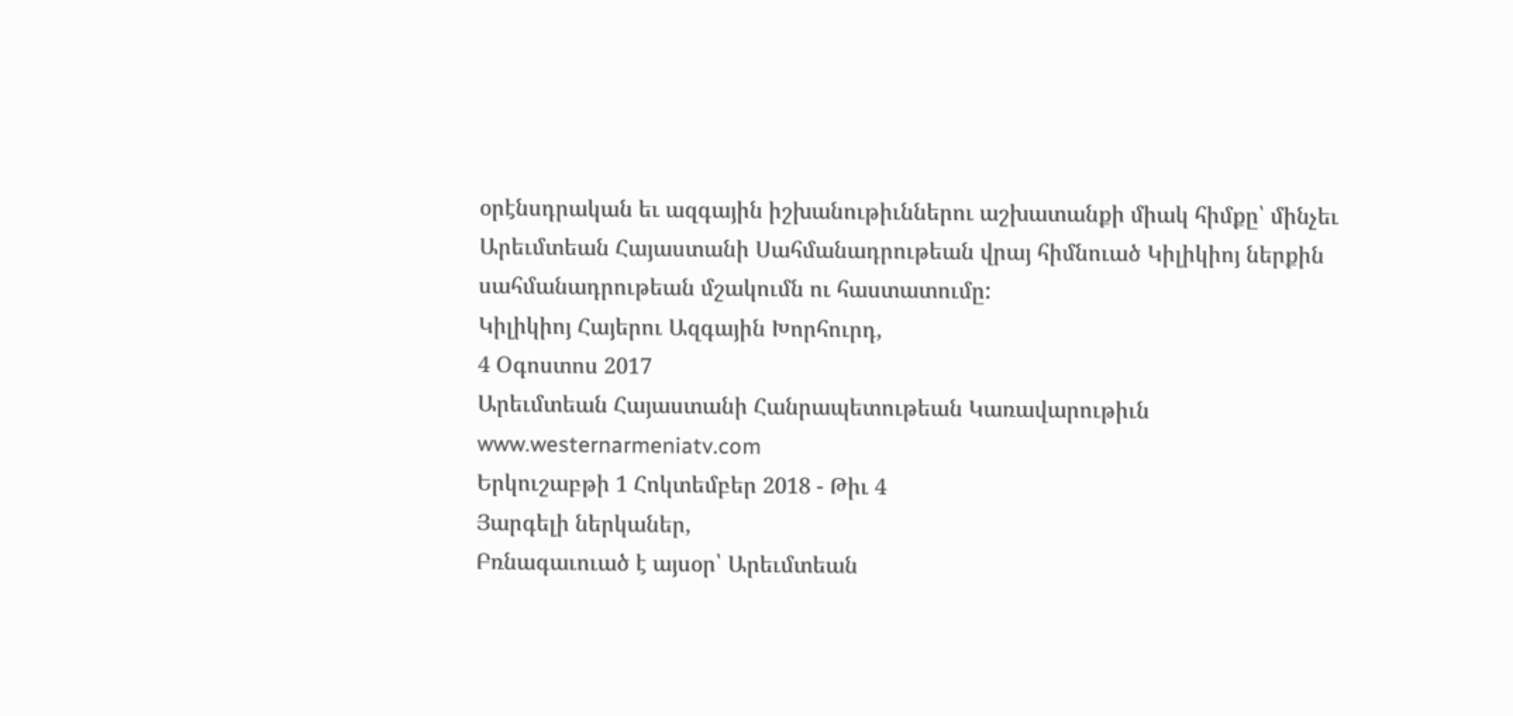օրէնսդրական եւ ազգային իշխանութիւններու աշխատանքի միակ հիմքը՝ մինչեւ Արեւմտեան Հայաստանի Սահմանադրութեան վրայ հիմնուած Կիլիկիոյ ներքին սահմանադրութեան մշակումն ու հաստատումը:
Կիլիկիոյ Հայերու Ազգային Խորհուրդ,
4 Օգոստոս 2017
Արեւմտեան Հայաստանի Հանրապետութեան Կառավարութիւն
www.westernarmeniatv.com
Երկուշաբթի 1 Հոկտեմբեր 2018 - Թիւ 4
Յարգելի ներկաներ,
Բռնագաւուած է այսօր՝ Արեւմտեան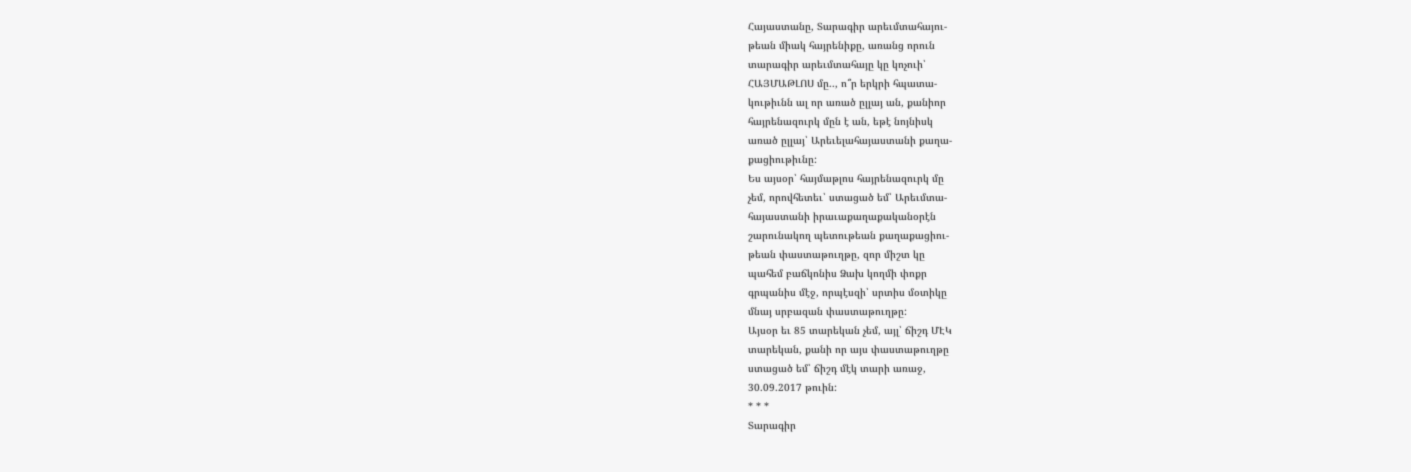Հայաստանը, Տարագիր արեւմտահայու-
թեան միակ հայրենիքը, առանց որուն
տարագիր արեւմտահայը կը կոչուի՝
ՀԱՅՄԱԹԼՈՍ մը.., ո՞ր երկրի հպատա-
կութիւնն ալ որ առած ըլլայ ան, քանիոր
հայրենազուրկ մըն է ան, եթէ նոյնիսկ
առած ըլլայ՝ Արեւելահայաստանի քաղա-
քացիութիւնը:
Ես այսօր՝ հայմաթլոս հայրենազուրկ մը
չեմ, որովհետեւ՝ ստացած եմ՝ Արեւմտա-
հայաստանի իրաւաքաղաքականօրէն
շարունակող պետութեան քաղաքացիու-
թեան փաստաթուղթը, զոր միշտ կը
պահեմ բաճկոնիս Ձախ կողմի փոքր
գրպանիս մէջ, որպէսզի՝ սրտիս մօտիկը
մնայ սրբազան փաստաթուղթը:
Այսօր եւ 85 տարեկան չեմ, այլ՝ ճիշդ ՄԷԿ
տարեկան, քանի որ այս փաստաթուղթը
ստացած եմ՝ ճիշդ մէկ տարի առաջ,
30.09.2017 թուին:
* * *
Տարագիր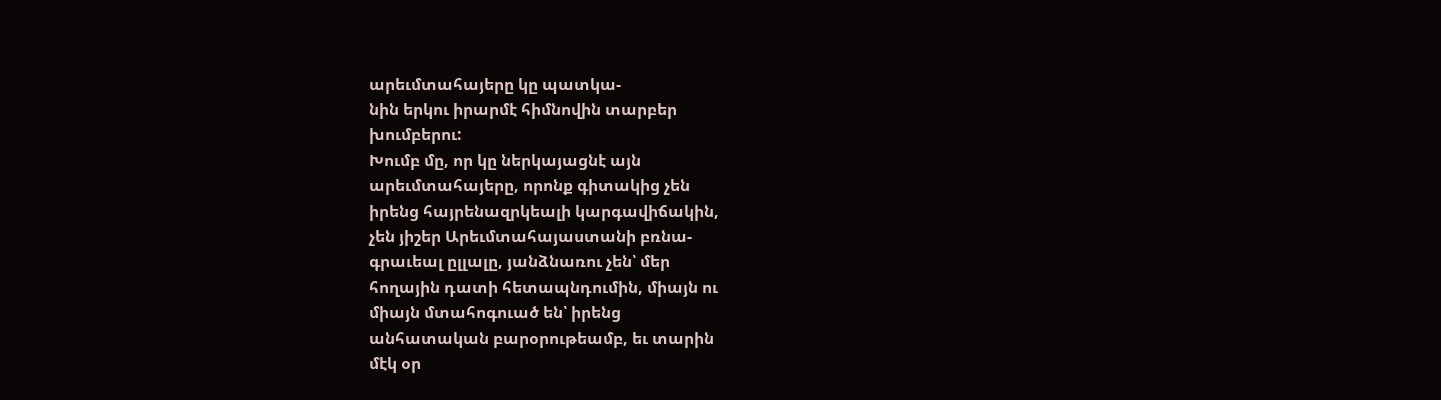արեւմտահայերը կը պատկա-
նին երկու իրարմէ հիմնովին տարբեր
խումբերու:
Խումբ մը, որ կը ներկայացնէ այն
արեւմտահայերը, որոնք գիտակից չեն
իրենց հայրենազրկեալի կարգավիճակին,
չեն յիշեր Արեւմտահայաստանի բռնա-
գրաւեալ ըլլալը, յանձնառու չեն՝ մեր
հողային դատի հետապնդումին, միայն ու
միայն մտահոգուած են՝ իրենց
անհատական բարօրութեամբ, եւ տարին
մէկ օր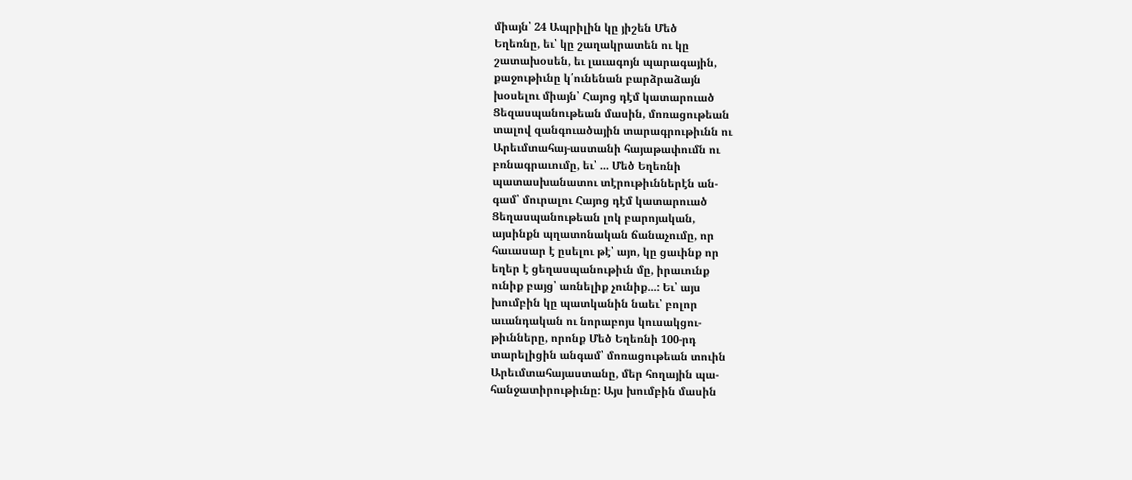միայն՝ 24 Ապրիլին կը յիշեն Մեծ
Եղեռնը, եւ՝ կը շաղակրատեն ու կը
շատախօսեն, եւ լաւագոյն պարագային,
քաջութիւնը կ՛ունենան բարձրաձայն
խօսելու միայն՝ Հայոց դէմ կատարուած
Ցեզասպանութեան մասին, մոռացութեան
տալով զանգուածային տարագրութիւնն ու
Արեւմտահայ-աստանի հայաթափումն ու
բռնագրաւումը, եւ՝ ... Մեծ Եղեռնի
պատասխանատու տէրութիւններէն ան-
գամ՝ մուրալու Հայոց դէմ կատարուած
Ցեղասպանութեան լոկ բարոյական,
այսինքն պղատոնական ճանաչումը, որ
հաւասար է ըսելու թէ՝ այո, կը ցաւինք որ
եղեր է ցեղասպանութիւն մը, իրաւունք
ունիք բայց՝ առնելիք չունիք...: Եւ՝ այս
խումբին կը պատկանին նաեւ՝ բոլոր
աւանդական ու նորաբոյս կուսակցու-
թիւնները, որոնք Մեծ Եղեռնի 100-րդ
տարելիցին անգամ՝ մոռացութեան տուին
Արեւմտահայաստանը, մեր հողային պա-
հանջատիրութիւնը: Այս խումբին մասին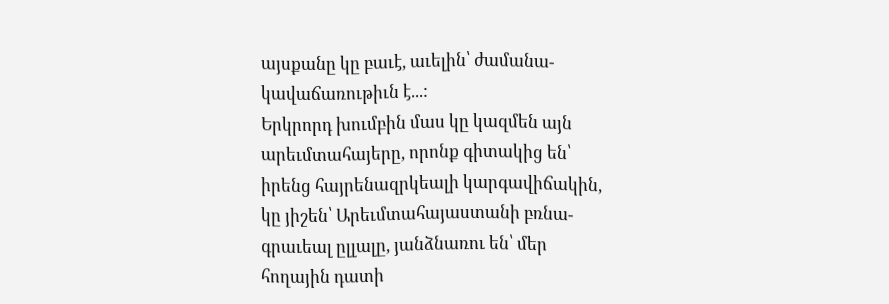այսքանը կը բաւէ, աւելին՝ ժամանա-
կավաճառութիւն է...:
Երկրորդ խումբին մաս կը կազմեն այն
արեւմտահայերը, որոնք գիտակից են՝
իրենց հայրենազրկեալի կարգավիճակին,
կը յիշեն՝ Արեւմտահայաստանի բռնա-
գրաւեալ ըլլալը, յանձնառու են՝ մեր
հողային դատի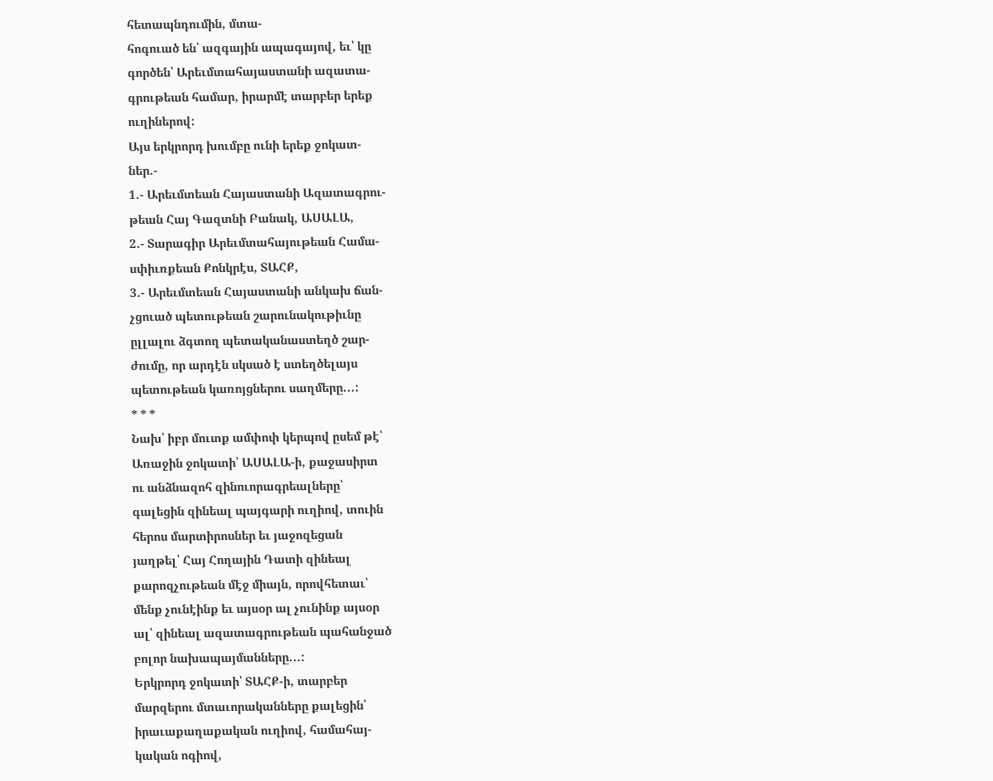հետապնդումին, մտա-
հոգուած են՝ ազգային ապագայով, եւ՝ կը
գործեն՝ Արեւմտահայաստանի ազատա-
գրութեան համար, իրարմէ տարբեր երեք
ուղիներով:
Այս երկրորդ խումբը ունի երեք ջոկատ-
ներ.-
1.- Արեւմտեան Հայաստանի Ազատագրու-
թեան Հայ Գազտնի Բանակ, ԱՍԱԼԱ,
2.- Տարագիր Արեւմտահայութեան Համա-
սփիւռքեան Քոնկրէս, ՏԱՀՔ,
3.- Արեւմտեան Հայաստանի անկախ ճան-
չցուած պետութեան շարունակութիւնը
ըլլալու ձգտող պետականաստեղծ շար-
ժումը, որ արդէն սկսած է ստեղծելայս
պետութեան կառոյցներու սաղմերը...:
* * *
Նախ՝ իբր մուտք ամփոփ կերպով ըսեմ թէ՝
Առաջին ջոկատի՝ ԱՍԱԼԱ-ի, քաջասիրտ
ու անձնազոհ զինուորագրեալները՝
գալեցին զինեալ պայգարի ուղիով, տուին
հերոս մարտիրոսներ եւ յաջոզեցան
յաղթել՝ Հայ Հողային Դատի զինեալ
քարոզչութեան մէջ միայն, որովհետաւ՝
մենք չունէինք եւ այսօր ալ չունինք այսօր
ալ՝ զինեալ ազատագրութեան պահանջած
բոլոր նախապայմանները...:
Երկրորդ ջոկատի՝ ՏԱՀՔ-ի, տարբեր
մարզերու մտաւորականները քալեցին՝
իրաւաքաղաքական ուղիով, համահայ-
կական ոգիով,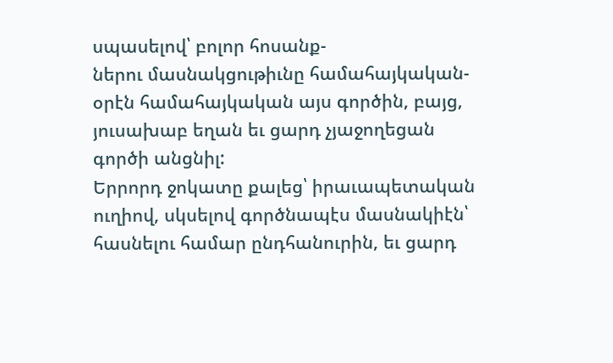սպասելով՝ բոլոր հոսանք-
ներու մասնակցութիւնը համահայկական-
օրէն համահայկական այս գործին, բայց,
յուսախաբ եղան եւ ցարդ չյաջողեցան
գործի անցնիլ:
Երրորդ ջոկատը քալեց՝ իրաւապետական
ուղիով, սկսելով գործնապէս մասնակիէն՝
հասնելու համար ընդհանուրին, եւ ցարդ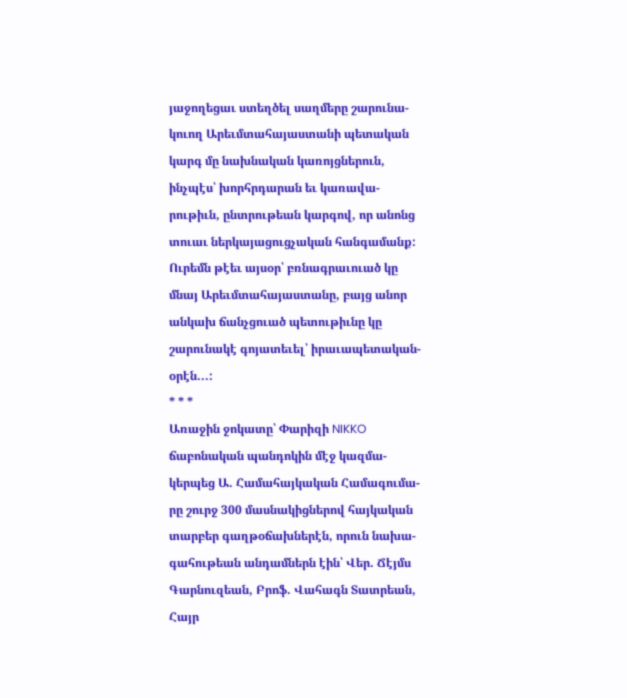յաջողեցաւ ստեղծել սաղմերը շարունա-
կուող Արեւմտահայաստանի պետական
կարգ մը նախնական կառոյցներուն,
ինչպէս՝ խորհրդարան եւ կառավա-
րութիւն, ընտրութեան կարգով, որ անոնց
տուաւ ներկայացուցչական հանգամանք:
Ուրեմն թէեւ այսօր՝ բռնագրաւուած կը
մնայ Արեւմտահայաստանը, բայց անոր
անկախ ճանչցուած պետութիւնը կը
շարունակէ գոյատեւել՝ իրաւապետական-
օրէն...:
* * *
Առաջին ջոկատը՝ Փարիզի NIKKO
ճաբոնական պանդոկին մէջ կազմա-
կերպեց Ա. Համահայկական Համագումա-
րը շուրջ 300 մասնակիցներով հայկական
տարբեր գաղթօճախներէն, որուն նախա-
գահութեան անդամներն էին՝ Վեր. Ճէյմս
Գարնուզեան, Բրոֆ. Վահագն Տատրեան,
Հայր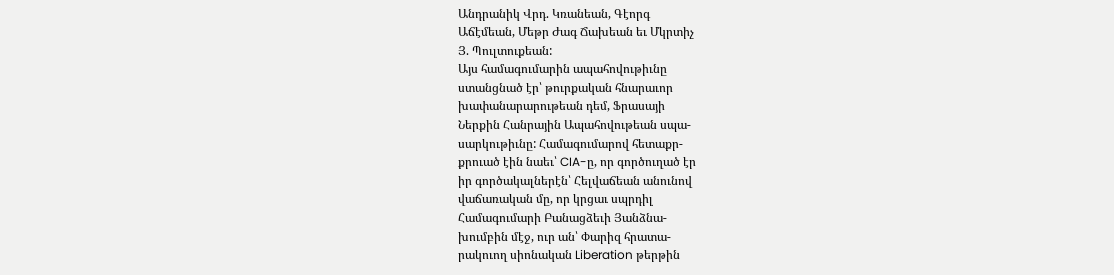Անդրանիկ Վրդ. Կռանեան, Գէորգ
Աճէմեան, Մեթր Ժագ Ճախեան եւ Մկրտիչ
Յ. Պուլտուքեան:
Այս համագումարին ապահովութիւնը
ստանցնած էր՝ թուրքական հնարաւոր
խափանարարութեան դեմ, Ֆրասայի
Ներքին Հանրային Ապահովութեան սպա-
սարկութիւնը: Համագումարով հետաքր-
քրուած էին նաեւ՝ CIA-ը, որ գործուղած էր
իր գործակալներէն՝ Հելվաճեան անունով
վաճառական մը, որ կրցաւ սպրդիլ
Համագումարի Բանացձեւի Յանձնա-
խումբին մէջ, ուր ան՝ Փարիզ հրատա-
րակուող սիոնական Liberation թերթին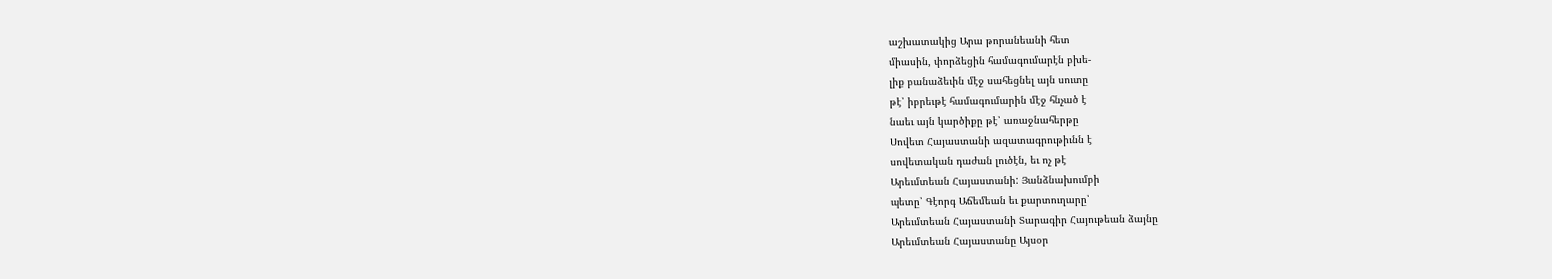աշխատակից Արա թորանեանի հետ
միասին, փորձեցին համագումարէն բխե-
լիք բանաձեւին մէջ սահեցնել այն սուտը
թէ՝ իբրեւթէ համագումարին մէջ հնչած է
նաեւ այն կարծիքը թէ՝ առաջնահերթը
Սովետ Հայաստանի ազատագրութիւնն է
սովետական դաժան լուծէն, եւ ոչ թէ
Արեւմտեան Հայաստանի: Յանձնախումբի
պետը՝ Գէորգ Աճեմեան եւ քարտուղարը՝
Արեւմտեան Հայաստանի Տարագիր Հայութեան ձայնը
Արեւմտեան Հայաստանը Այսօր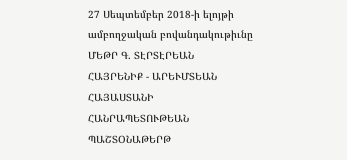27 Սեպտեմբեր 2018-ի ելոյթի ամբողջական բովանդակութիւնը
ՄԵԹՐ Գ. ՏԷՐՏԷՐԵԱՆ
ՀԱՅՐԵՆԻՔ - ԱՐԵՒՄՏԵԱՆ ՀԱՅԱՍՏԱՆԻ ՀԱՆՐԱՊԵՏՈՒԹԵԱՆ ՊԱՇՏՕՆԱԹԵՐԹ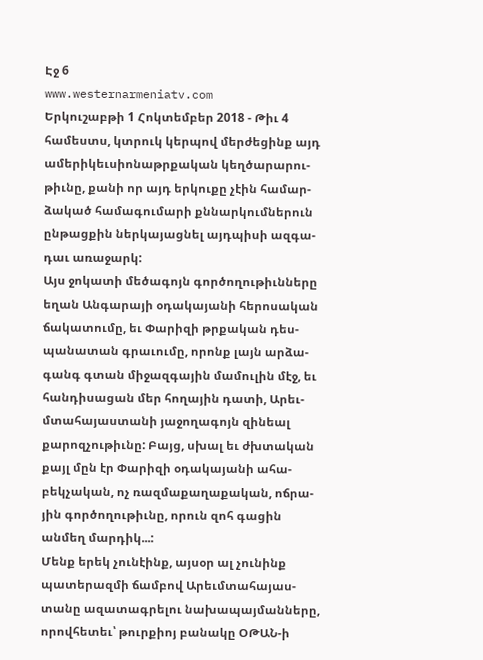Էջ 6
www.westernarmeniatv.com
Երկուշաբթի 1 Հոկտեմբեր 2018 - Թիւ 4
համեստս, կտրուկ կերպով մերժեցինք այդ
ամերիկեւսիոնաթրքական կեղծարարու-
թիւնը, քանի որ այդ երկուքը չէին համար-
ձակած համագումարի քննարկումներուն
ընթացքին ներկայացնել այդպիսի ազգա-
դաւ առաջարկ:
Այս ջոկատի մեծագոյն գործողութիւնները
եղան Անգարայի օդակայանի հերոսական
ճակատումը, եւ Փարիզի թրքական դես-
պանատան գրաւումը, որոնք լայն արձա-
գանգ գտան միջազգային մամուլին մէջ, եւ
հանդիսացան մեր հողային դատի, Արեւ-
մտահայաստանի յաջողագոյն զինեալ
քարոզչութիւնը: Բայց, սխալ եւ ժխտական
քայլ մըն էր Փարիզի օդակայանի ահա-
բեկչական, ոչ ռազմաքաղաքական, ոճրա-
յին գործողութիւնը, որուն զոհ գացին
անմեղ մարդիկ...:
Մենք երեկ չունէինք, այսօր ալ չունինք
պատերազմի ճամբով Արեւմտահայաս-
տանը ազատագրելու նախապայմանները,
որովհետեւ՝ թուրքիոյ բանակը ՕԹԱՆ-ի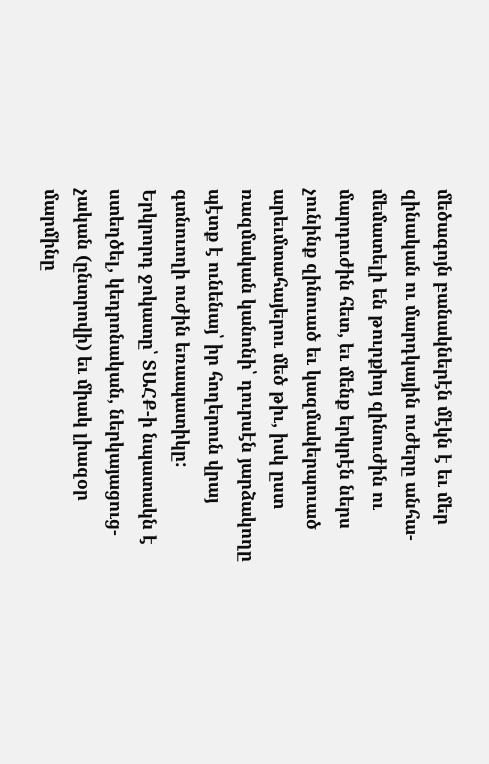մեծագոյն բանակներէն մէկն է եւ մեր
զինական ու մարդկային ուժերը անհա-
մեմատելի են թուրքիոյ զինուժին ու
մարդուժին հետ, եւ մենք երկրէն ներս
չունինք զինուած եւ կազմակերպուած
արեւմտահայերու մեծ թիւ, իսկ ըստ
ռազմական կանոնի՝ դուրսէն յարձակողը
պէտք է ունենայ՝ իր հողերուն վրայ
գտնուողի ուժին եռապատիկը:
Երկրորդ ջոկատը՝ ՏԱՀՔ-ի նպատակն է
ստեղծել, կեդրոնական, ներկայացուց-
չական (ընտրովի) եւ միակ լիազօր
մարմինը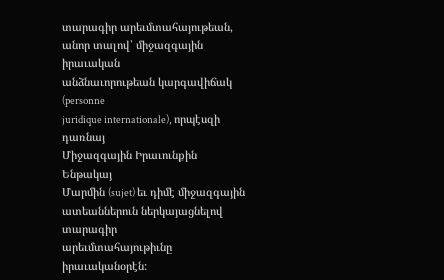տարագիր արեւմտահայութեան,
անոր տալով՝ միջազգային իրաւական
անձնաւորութեան կարգավիճակ (personne
juridique internationale), որպէսզի դառնայ
Միջազգային Իրաւունքին Ենթակայ
Մարմին (sujet) եւ դիմէ միջազգային
ատեաններուն ներկայացնելով տարագիր
արեւմտահայութիւնը իրաւականօրէն: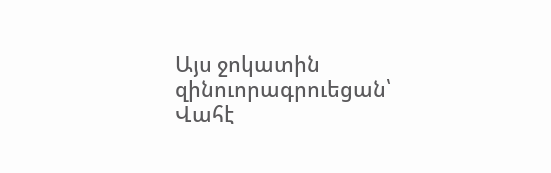Այս ջոկատին զինուորագրուեցան՝ Վահէ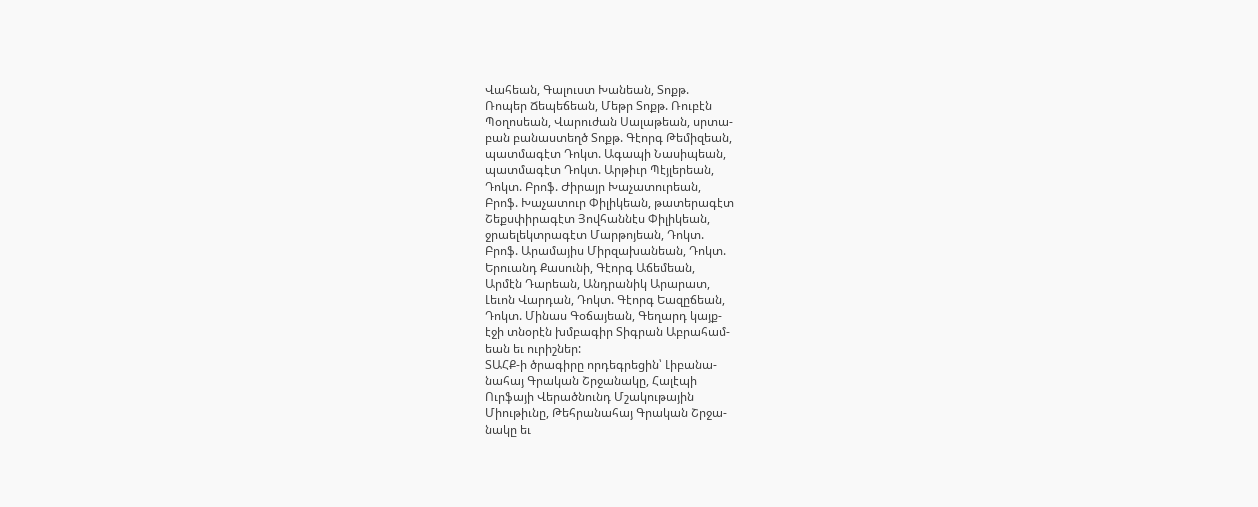Վահեան, Գալուստ Խանեան, Տոքթ.
Ռոպեր Ճեպեճեան, Մեթր Տոքթ. Ռուբէն
Պօղոսեան, Վարուժան Սալաթեան, սրտա-
բան բանաստեղծ Տոքթ. Գէորգ Թեմիզեան,
պատմագէտ Դոկտ. Ագապի Նասիպեան,
պատմագէտ Դոկտ. Արթիւր Պէյլերեան,
Դոկտ. Բրոֆ. Ժիրայր Խաչատուրեան,
Բրոֆ. Խաչատուր Փիլիկեան, թատերագէտ
Շեքսփիրագէտ Յովհաննէս Փիլիկեան,
ջրաելեկտրագէտ Մարթոյեան, Դոկտ.
Բրոֆ. Արամայիս Միրզախանեան, Դոկտ.
Երուանդ Քասունի, Գէորգ Աճեմեան,
Արմէն Դարեան, Անդրանիկ Արարատ,
Լեւոն Վարդան, Դոկտ. Գէորգ Եազըճեան,
Դոկտ. Մինաս Գօճայեան, Գեղարդ կայք-
էջի տնօրէն խմբագիր Տիգրան Աբրահամ-
եան եւ ուրիշներ:
ՏԱՀՔ-ի ծրագիրը որդեգրեցին՝ Լիբանա-
նահայ Գրական Շրջանակը, Հալէպի
Ուրֆայի Վերածնունդ Մշակութային
Միութիւնը, Թեհրանահայ Գրական Շրջա-
նակը եւ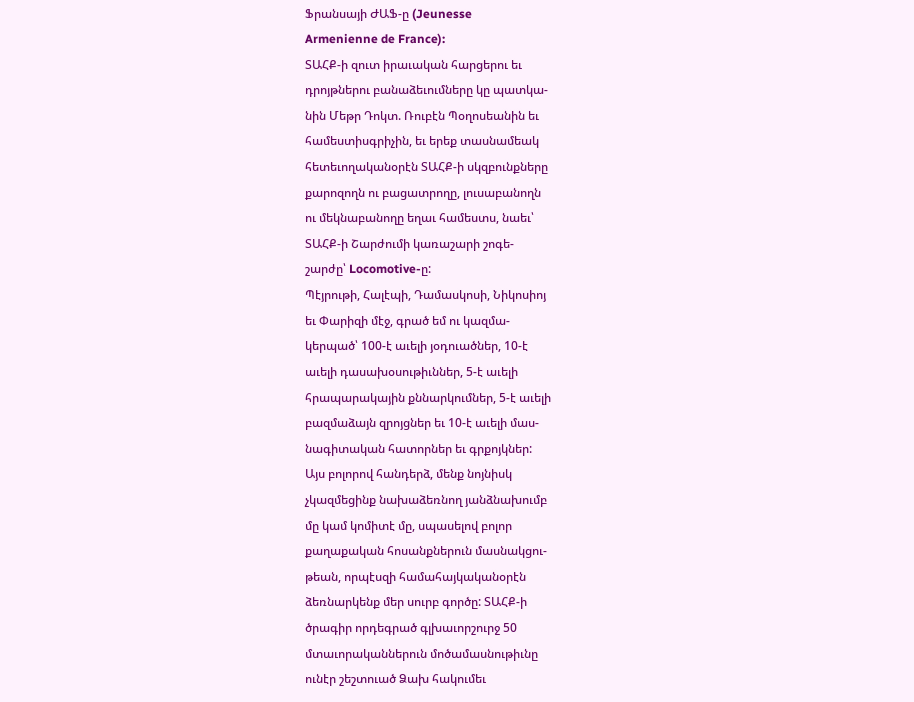Ֆրանսայի ԺԱՖ-ը (Jeunesse
Armenienne de France):
ՏԱՀՔ-ի զուտ իրաւական հարցերու եւ
դրոյթներու բանաձեւումները կը պատկա-
նին Մեթր Դոկտ. Ռուբէն Պօղոսեանին եւ
համեստիսգրիչին, եւ երեք տասնամեակ
հետեւողականօրէն ՏԱՀՔ-ի սկզբունքները
քարոզողն ու բացատրողը, լուսաբանողն
ու մեկնաբանողը եղաւ համեստս, նաեւ՝
ՏԱՀՔ-ի Շարժումի կառաշարի շոգե-
շարժը՝ Locomotive-ը:
Պէյրութի, Հալէպի, Դամասկոսի, Նիկոսիոյ
եւ Փարիզի մէջ, գրած եմ ու կազմա-
կերպած՝ 100-է աւելի յօդուածներ, 10-է
աւելի դասախօսութիւններ, 5-է աւելի
հրապարակային քննարկումներ, 5-է աւելի
բազմաձայն զրոյցներ եւ 10-է աւելի մաս-
նագիտական հատորներ եւ գրքոյկներ:
Այս բոլորով հանդերձ, մենք նոյնիսկ
չկազմեցինք նախաձեռնող յանձնախումբ
մը կամ կոմիտէ մը, սպասելով բոլոր
քաղաքական հոսանքներուն մասնակցու-
թեան, որպէսզի համահայկականօրէն
ձեռնարկենք մեր սուրբ գործը: ՏԱՀՔ-ի
ծրագիր որդեգրած գլխաւորշուրջ 50
մտաւորականներուն մոծամասնութիւնը
ունէր շեշտուած Ձախ հակումեւ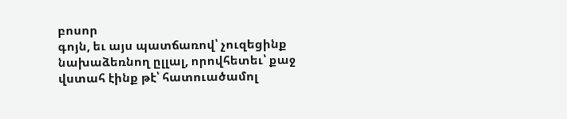բոսոր
գոյն, եւ այս պատճառով՝ չուզեցինք
նախաձեռնող ըլլալ, որովհետեւ՝ քաջ
վստահ էինք թէ՝ հատուածամոլ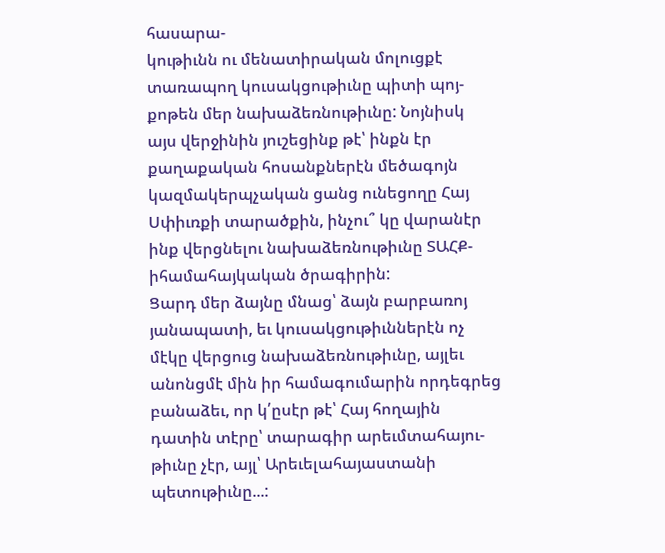հասարա-
կութիւնն ու մենատիրական մոլուցքէ
տառապող կուսակցութիւնը պիտի պոյ-
քոթեն մեր նախաձեռնութիւնը: Նոյնիսկ
այս վերջինին յուշեցինք թէ՝ ինքն էր
քաղաքական հոսանքներէն մեծագոյն
կազմակերպչական ցանց ունեցողը Հայ
Սփիւռքի տարածքին, ինչու՞ կը վարանէր
ինք վերցնելու նախաձեռնութիւնը ՏԱՀՔ-
իհամահայկական ծրագիրին:
Ցարդ մեր ձայնը մնաց՝ ձայն բարբառոյ
յանապատի, եւ կուսակցութիւններէն ոչ
մէկը վերցուց նախաձեռնութիւնը, այլեւ
անոնցմէ մին իր համագումարին որդեգրեց
բանաձեւ, որ կ՛ըսէր թէ՝ Հայ հողային
դատին տէրը՝ տարագիր արեւմտահայու-
թիւնը չէր, այլ՝ Արեւելահայաստանի
պետութիւնը...: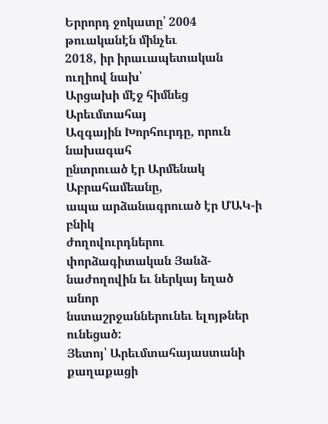Երրորդ ջոկատը՝ 2004 թուականէն մինչեւ
2018, իր իրաւապետական ուղիով նախ՝
Արցախի մէջ հիմնեց Արեւմտահայ
Ազգային Խորհուրդը, որուն նախագահ
ընտրուած էր Արմենակ Աբրահամեանը,
ապա արձանագրուած էր ՄԱԿ-ի բնիկ
ժողովուրդներու փորձագիտական Յանձ-
նաժողովին եւ ներկայ եղած անոր
նստաշրջաններունեւ ելոյթներ ունեցած:
Յետոյ՝ Արեւմտահայաստանի քաղաքացի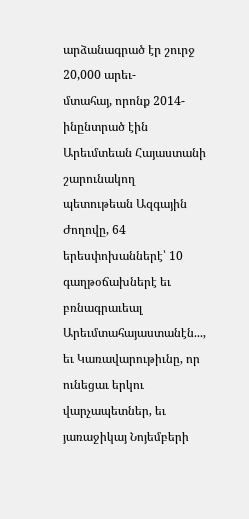արձանագրած էր շուրջ 20,000 արեւ-
մտահայ, որոնք 2014-ինընտրած էին
Արեւմտեան Հայաստանի շարունակող
պետութեան Ազգային Ժողովը, 64
երեսփոխաններէ՝ 10 գաղթօճախներէ եւ
բռնագրաւեալ Արեւմտահայաստանէն...,
եւ Կառավարութիւնը, որ ունեցաւ երկու
վարչապետներ, եւ յառաջիկայ Նոյեմբերի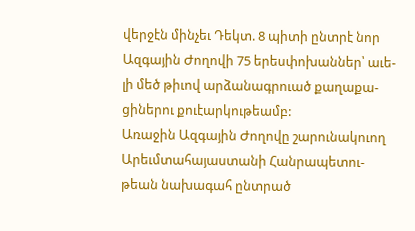վերջէն մինչեւ Դեկտ. 8 պիտի ընտրէ նոր
Ազգային Ժողովի 75 երեսփոխաններ՝ աւե-
լի մեծ թիւով արձանագրուած քաղաքա-
ցիներու քուէարկութեամբ:
Առաջին Ազգային Ժողովը շարունակուող
Արեւմտահայաստանի Հանրապետու-
թեան նախագահ ընտրած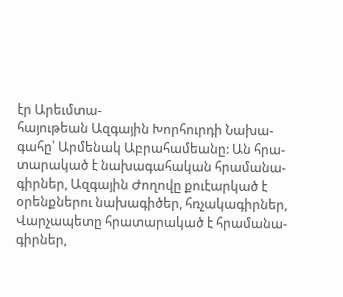էր Արեւմտա-
հայութեան Ազգային Խորհուրդի Նախա-
գահը՝ Արմենակ Աբրահամեանը: Ան հրա-
տարակած է նախագահական հրամանա-
գիրներ, Ազգային Ժողովը քուէարկած է
օրենքներու նախագիծեր, հռչակագիրներ,
Վարչապետը հրատարակած է հրամանա-
գիրներ,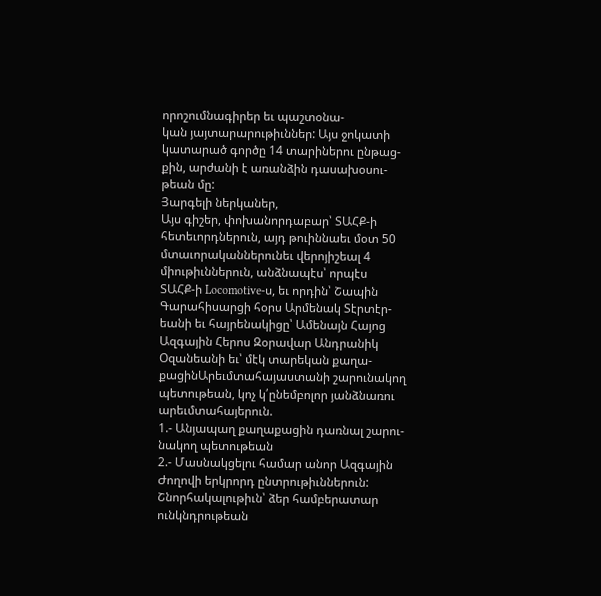որոշումնագիրեր եւ պաշտօնա-
կան յայտարարութիւններ: Այս ջոկատի
կատարած գործը 14 տարիներու ընթաց-
քին, արժանի է առանձին դասախօսու-
թեան մը:
Յարգելի ներկաներ,
Այս գիշեր, փոխանորդաբար՝ ՏԱՀՔ-ի
հետեւորդներուն, այդ թուիննաեւ մօտ 50
մտաւորականներունեւ վերոյիշեալ 4
միութիւններուն, անձնապէս՝ որպէս
ՏԱՀՔ-ի Locomotive-ս, եւ որդին՝ Շապին
Գարահիսարցի հօրս Արմենակ Տէրտէր-
եանի եւ հայրենակիցը՝ Ամենայն Հայոց
Ազգային Հերոս Զօրավար Անդրանիկ
Օզանեանի եւ՝ մէկ տարեկան քաղա-
քացինԱրեւմտահայաստանի շարունակող
պետութեան, կոչ կ՛ընեմբոլոր յանձնառու
արեւմտահայերուն.
1.- Անյապաղ քաղաքացին դառնալ շարու-
նակող պետութեան
2.- Մասնակցելու համար անոր Ազգային
Ժողովի երկրորդ ընտրութիւններուն:
Շնորհակալութիւն՝ ձեր համբերատար
ունկնդրութեան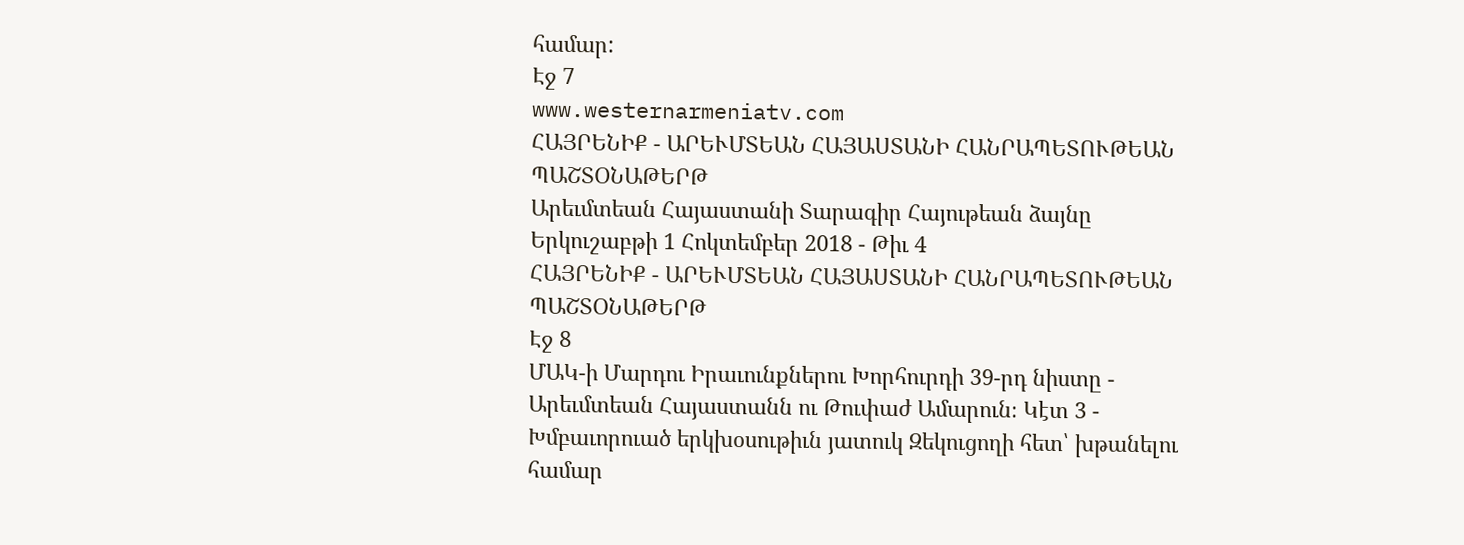համար:
Էջ 7
www.westernarmeniatv.com
ՀԱՅՐԵՆԻՔ - ԱՐԵՒՄՏԵԱՆ ՀԱՅԱՍՏԱՆԻ ՀԱՆՐԱՊԵՏՈՒԹԵԱՆ ՊԱՇՏՕՆԱԹԵՐԹ
Արեւմտեան Հայաստանի Տարագիր Հայութեան ձայնը
Երկուշաբթի 1 Հոկտեմբեր 2018 - Թիւ 4
ՀԱՅՐԵՆԻՔ - ԱՐԵՒՄՏԵԱՆ ՀԱՅԱՍՏԱՆԻ ՀԱՆՐԱՊԵՏՈՒԹԵԱՆ ՊԱՇՏՕՆԱԹԵՐԹ
Էջ 8
ՄԱԿ-ի Մարդու Իրաւունքներու Խորհուրդի 39-րդ նիստը - Արեւմտեան Հայաստանն ու Թուփաժ Ամարուն։ Կէտ 3 - Խմբաւորուած երկխօսութիւն յատուկ Զեկուցողի հետ՝ խթանելու համար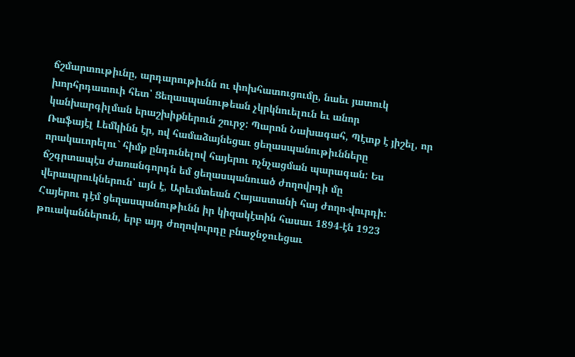ճշմարտութիւնը, արդարութիւնն ու փոխհատուցումը, նաեւ յատուկ խորհրդատուի հետ՝ Ցեղասպանութեան չկրկնուելուն եւ անոր կանխարգիլման երաշխիքներուն շուրջ: Պարոն Նախագահ, Պէտք է յիշել, որ Ռաֆայէլ Լեմկինն էր, ով համաձայնեցաւ ցեղասպանութիւնները որակաւորելու` հիմք ընդունելով հայերու ոչնչացման պարագան: Ես ճշգրտապէս ժառանգորդն եմ ցեղասպանուած ժողովրդի մը վերապրուկներուն՝ այն է, Արեւմտեան Հայաստանի հայ ժողո-վուրդի: Հայերու դէմ ցեղասպանութիւնն իր կիզակէտին հասաւ 1894-էն 1923 թուականներուն, երբ այդ ժողովուրդը բնաջնջուեցաւ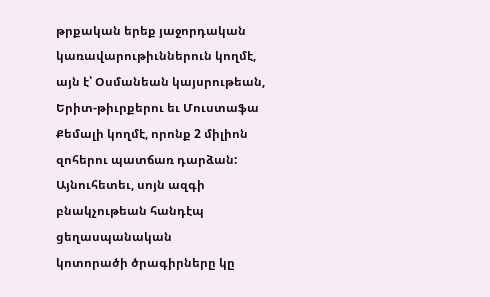թրքական երեք յաջորդական կառավարութիւններուն կողմէ, այն է՝ Օսմանեան կայսրութեան, Երիտ-թիւրքերու եւ Մուստաֆա Քեմալի կողմէ, որոնք 2 միլիոն զոհերու պատճառ դարձան: Այնուհետեւ, սոյն ազգի բնակչութեան հանդէպ ցեղասպանական
կոտորածի ծրագիրները կը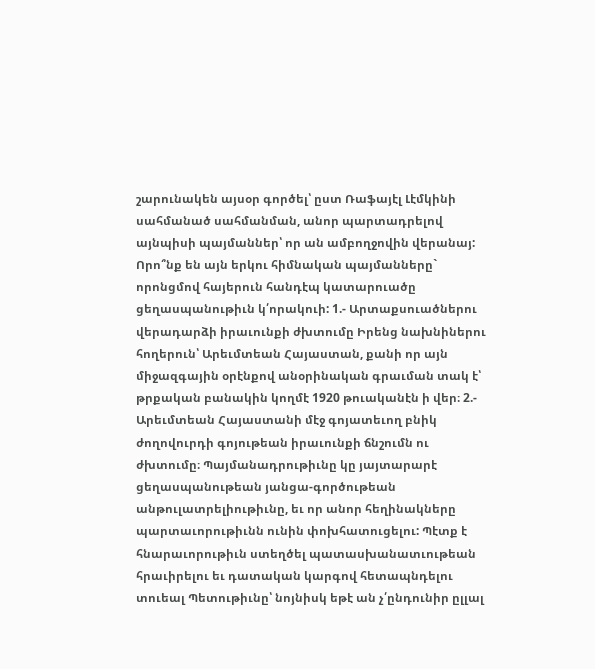շարունակեն այսօր գործել՝ ըստ Ռաֆայէլ Լէմկինի սահմանած սահմանման, անոր պարտադրելով այնպիսի պայմաններ՝ որ ան ամբողջովին վերանայ: Որո՞նք են այն երկու հիմնական պայմանները` որոնցմով հայերուն հանդէպ կատարուածը ցեղասպանութիւն կ՛որակուի: 1.- Արտաքսուածներու վերադարձի իրաւունքի ժխտումը Իրենց նախնիներու հողերուն՝ Արեւմտեան Հայաստան, քանի որ այն միջազգային օրէնքով անօրինական գրաւման տակ է՝ թրքական բանակին կողմէ 1920 թուականէն ի վեր։ 2.- Արեւմտեան Հայաստանի մէջ գոյատեւող բնիկ ժողովուրդի գոյութեան իրաւունքի ճնշումն ու ժխտումը։ Պայմանադրութիւնը կը յայտարարէ ցեղասպանութեան յանցա-գործութեան անթուլատրելիութիւնը, եւ որ անոր հեղինակները պարտաւորութիւնն ունին փոխհատուցելու: Պէտք է հնարաւորութիւն ստեղծել պատասխանատւութեան հրաւիրելու եւ դատական կարգով հետապնդելու տուեալ Պետութիւնը՝ նոյնիսկ եթէ ան չ՛ընդունիր ըլլալ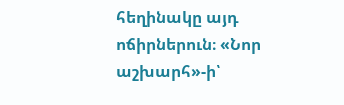հեղինակը այդ ոճիրներուն։ «Նոր աշխարհ»-ի՝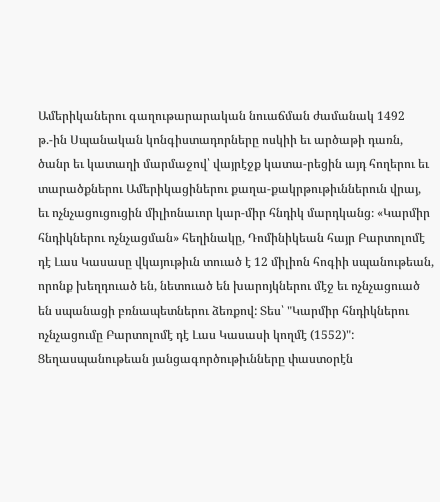Ամերիկաներու գաղութարարական նուաճման ժամանակ 1492 թ.-ին Սպանական կոնգիստադորները ոսկիի եւ արծաթի դառն, ծանր եւ կատաղի մարմաջով՝ վայրէջք կատա-րեցին այդ հողերու եւ տարածքներու Ամերիկացիներու քաղա-քակրթութիւններուն վրայ, եւ ոչնչացուցուցին միլիոնաւոր կար-միր հնդիկ մարդկանց։ «Կարմիր հնդիկներու ոչնչացման» հեղինակը, Դոմինիկեան հայր Բարտոլոմէ դէ Լաս Կասասը վկայութիւն տուած է 12 միլիոն հոգիի սպանութեան, որոնք խեղդուած են, նետուած են խարոյկներու մէջ եւ ոչնչացուած են սպանացի բռնապետներու ձեռքով: Տես՝ "Կարմիր հնդիկներու ոչնչացումը Բարտոլոմէ դէ Լաս Կասասի կողմէ (1552)": Ցեղասպանութեան յանցագործութիւնները փաստօրէն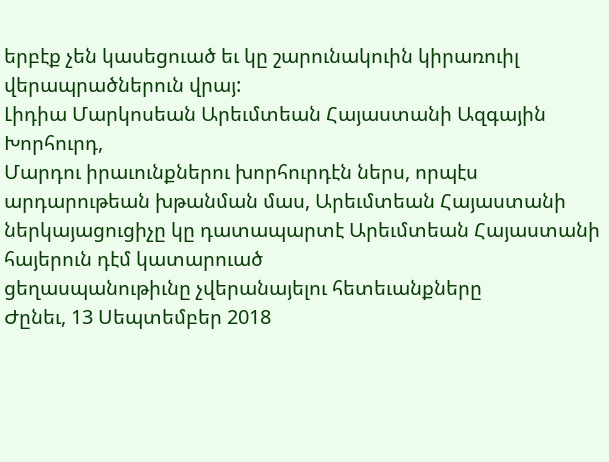երբէք չեն կասեցուած եւ կը շարունակուին կիրառուիլ վերապրածներուն վրայ:
Լիդիա Մարկոսեան Արեւմտեան Հայաստանի Ազգային Խորհուրդ,
Մարդու իրաւունքներու խորհուրդէն ներս, որպէս արդարութեան խթանման մաս, Արեւմտեան Հայաստանի ներկայացուցիչը կը դատապարտէ Արեւմտեան Հայաստանի հայերուն դէմ կատարուած
ցեղասպանութիւնը չվերանայելու հետեւանքները
Ժընեւ, 13 Սեպտեմբեր 2018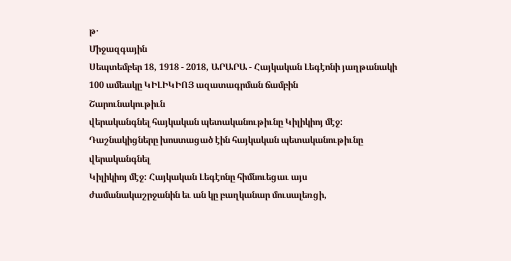թ․
Միջազգային
Սեպտեմբեր 18, 1918 - 2018, ԱՐԱՐԱ - Հայկական Լեգէոնի յաղթանակի 100 ամեակը ԿԻԼԻԿԻՈՅ ազատագրման ճամբին
Շարունակութիւն
վերականգնել հայկական պետականութիւնը Կիլիկիոյ մէջ: Դաշնակիցները խոստացած էին հայկական պետականութիւնը վերականգնել
Կիլիկիոյ մէջ: Հայկական Լեգէոնը հիմնուեցաւ այս ժամանակաշրջանին եւ ան կը բաղկանար մուսալեռցի,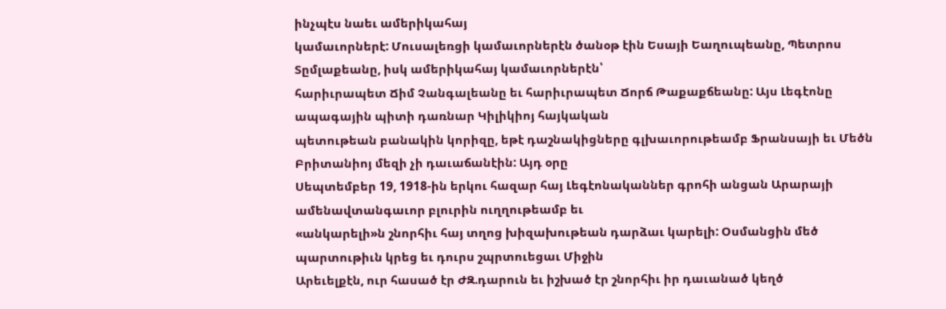ինչպէս նաեւ ամերիկահայ
կամաւորներէ: Մուսալեռցի կամաւորներէն ծանօթ էին Եսայի Եաղուպեանը, Պետրոս Տըմլաքեանը, իսկ ամերիկահայ կամաւորներէն՝
հարիւրապետ Ճիմ Չանգալեանը եւ հարիւրապետ Ճորճ Թաքաքճեանը: Այս Լեգէոնը ապագային պիտի դառնար Կիլիկիոյ հայկական
պետութեան բանակին կորիզը, եթէ դաշնակիցները գլխաւորութեամբ Ֆրանսայի եւ Մեծն Բրիտանիոյ մեզի չի դաւաճանէին: Այդ օրը
Սեպտեմբեր 19, 1918-ին երկու հազար հայ Լեգէոնականներ գրոհի անցան Արարայի ամենավտանգաւոր բլուրին ուղղութեամբ եւ
«անկարելի»ն շնորհիւ հայ տղոց խիզախութեան դարձաւ կարելի: Օսմանցին մեծ պարտութիւն կրեց եւ դուրս շպրտուեցաւ Միջին
Արեւելքէն, ուր հասած էր ԺԶ.դարուն եւ իշխած էր շնորհիւ իր դաւանած կեղծ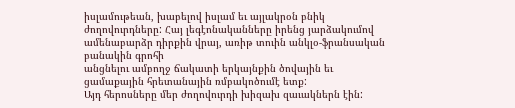իսլամութեան, խաբելով իսլամ եւ այլակրօն բնիկ
ժողովուրդները: Հայ լեգէոնականները իրենց յարձակումով ամենաբարձր դիրքին վրայ, առիթ տուին անկլօ-ֆրանսական բանակին գրոհի
անցնելու ամբողջ ճակատի երկայնքին ծովային եւ ցամաքային հրետանային ռմբակոծումէ ետք:
Այդ հերոսները մեր ժողովուրդի խիզախ զաւակներն էին: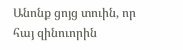Անոնք ցոյց տուին, որ հայ զինուորին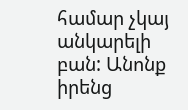համար չկայ անկարելի բան: Անոնք իրենց